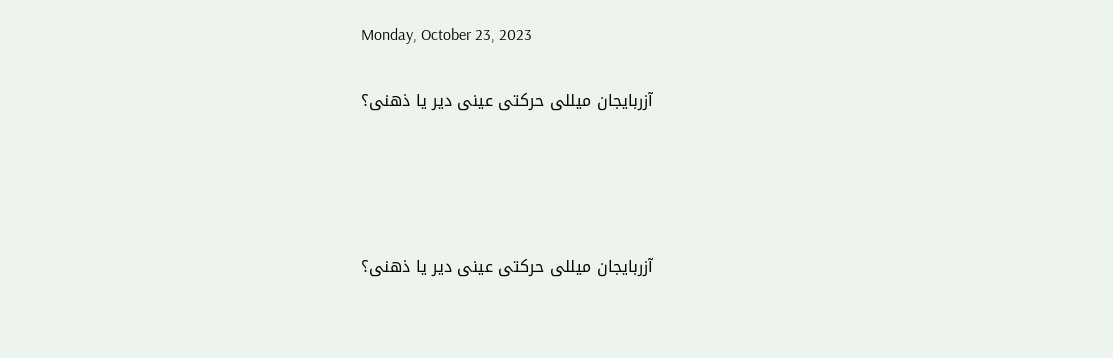Monday, October 23, 2023

آزربایجان میللی حرکتی عینی دیر یا ذهنی؟




آزربایجان میللی حرکتی عینی دیر یا ذهنی؟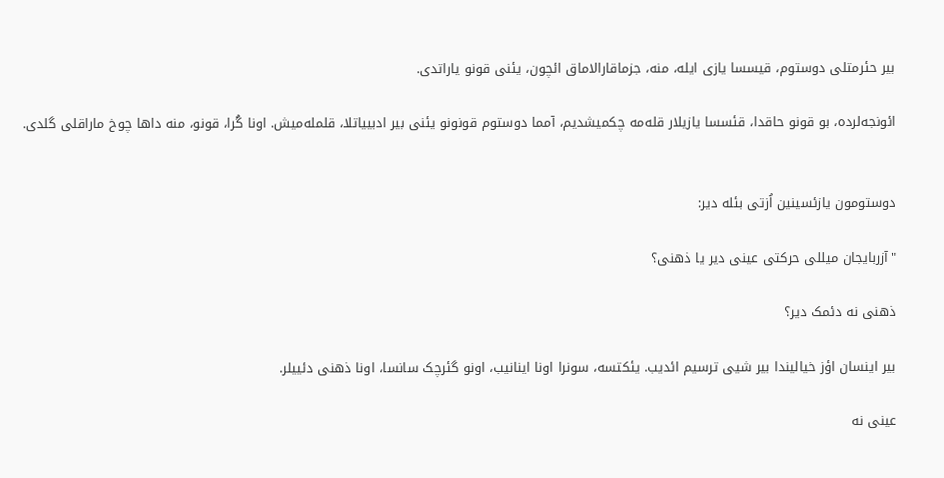بیر حئرمتلی دوستوم، قیسسا‌ یازی ایله، منه، جزماقارالاماق‌ ائچون، یئنی قونو یاراتدی.

ائونجه‌لرده، بو قونو حاقدا، قئسسا‌ یازیلار‌ قله‌مه‌ چکمیشدیم، آمما‌ دوستوم‌ قونونو یئنی بیر‌ ادبییاتلا، قلمله‌میش. اونا گُرا، قونو، منه‌ داها‌ چوخ ماراقلی گلدی.


دوستومون یازئسینین‌ اُزتی‌ بئله دیر:

"آزربایجان میللی حرکتی عینی دیر یا ذهنی؟

ذهنی نه دئمک دیر؟

بیر اینسان اؤز خیالیندا بیر شیی ترسیم ائدیب. یئکتسه، سونرا اونا اینانیب، اونو گئرچک سانسا، اونا ذهنی دئییلر.

عینی نه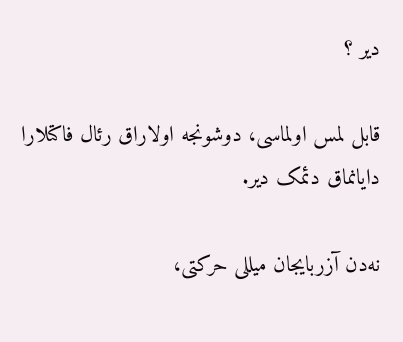دیر ؟

قابل لمس اولماسی، دوشونجه اولاراق رئال فاکتلارا دایانماق دئمک دیر.

نه‌دن آزربایجان میللی حرکتی،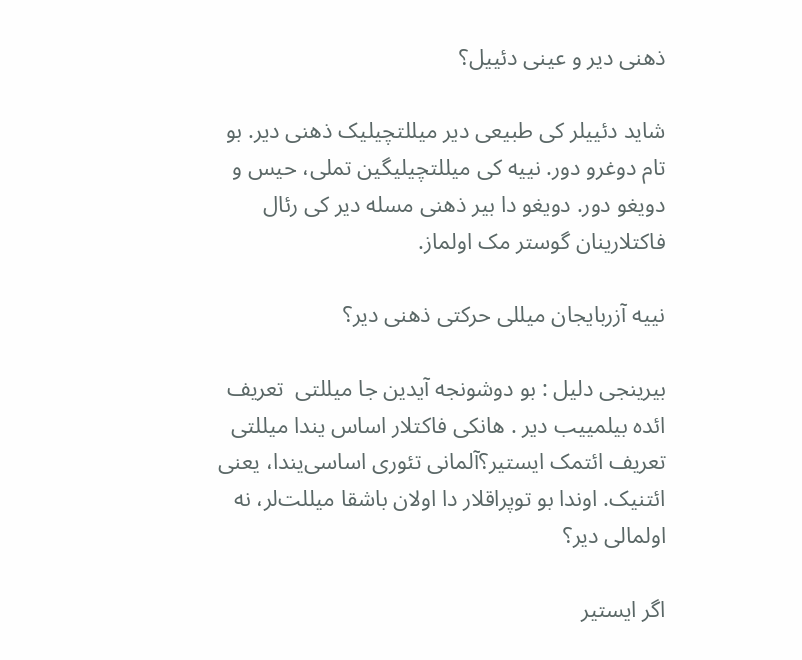ذهنی دیر و عینی دئییل؟

شاید دئییلر کی طبیعی دیر میللتچیلیک ذهنی دیر. بو تام دوغرو دور. نییه کی میللتچیلیگین تملی، حیس و دویغو دور. دویغو دا بیر ذهنی مسله دیر کی رئال فاکتلارینان گوستر مک اولماز.

نییه آزربایجان میللی حرکتی ذهنی دیر؟

بیرینجی دلیل : بو دوشونجه آیدین جا میللتی  تعریف ائده بیلمییب دیر . هانکی فاکتلار اساس یندا میللتی تعریف ائتمک ایستیر؟آلمانی تئوری اساسی‌یندا، یعنی ائتنیک. اوندا بو توپراقلار دا اولان باشقا میللت‌لر، نه اولمالی دیر؟

اگر ایستیر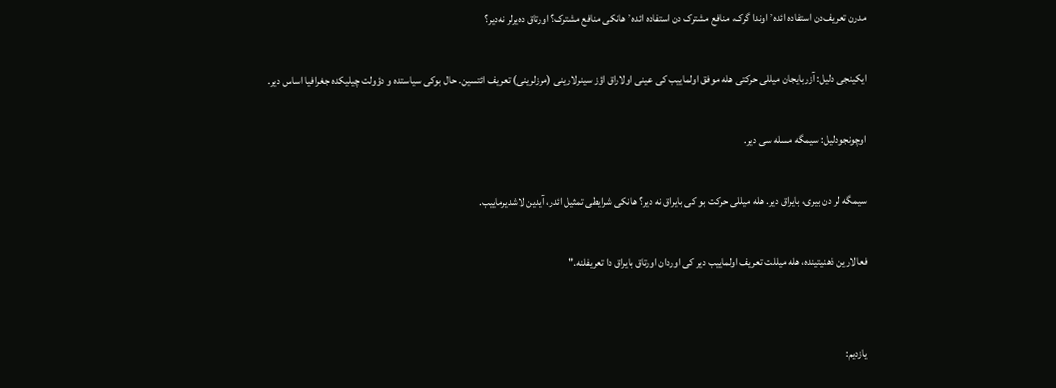مدرن تعریف‌دن استفاده ائده٬ اوندا گرک، منافع مشترک دن استفاده ائده٬ هانکی منافع مشترک؟ اورتاق ده‌یرلر نه‌دیر؟

ایکینجی دلیل: آزربایجان میللی حرکتی هله موفق اولماییب کی عینی اولاراق اؤز سینرلارینی (مرزلرینی) تعریف ائتسین. حال بوکی سیاستده و دؤولت چیلیکده جغرافیا اساس دیر.

اوچونجودلیل: سیمگه مسله سی دیر.

سیمگه لر دن بیری، بایراق دیر. هله میللی حرکت بو کی بایراق نه دیر؟ هانکی شرایطی تمثیل ائدر، آیدین لاشدیرماییب.

فعالارین ذهنیتینده، هله میللت تعریف اولماییب دیر کی اوردان اورتاق بایراق دا تعریفلنه."


یازدیم: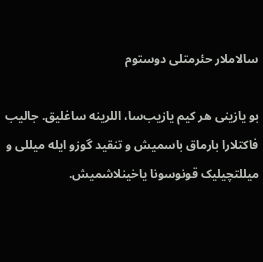سالاملار حئرمتلی دوستوم

بو یازینی هر کیم یازیب‌سا، اللرینه‌ ساغلیق. جالیب فاکتلارا بارماق‌ باسمیش و تنقید‌ گوزو‌ ایله‌ میللی و میللتچیلیک‌ قونوسونا‌ یاخینلاشمیش.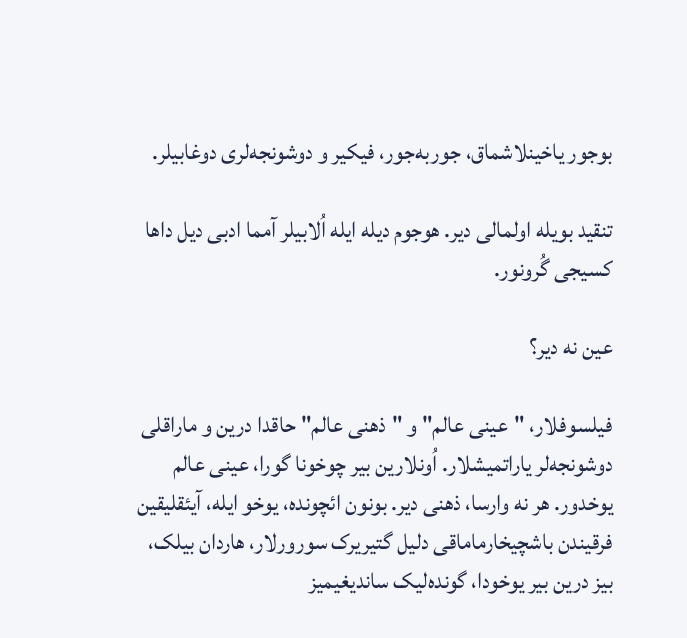بوجور‌ یاخینلاشماق، جوربه‌جور، فیکیر و دوشونجه‌لری دوغابیلر.

تنقید بویله اولمالی دیر. هوجوم دیله ایله اُلابیلر آمما‌ ادبی دیل داها‌ کسیجی گُرونور.

عین نه دیر؟

فیلسوفلار، "عینی عالم" و "ذهنی عالم" حاقدا درین و ماراقلی دوشونجه‌لر یاراتمیشلار. اُونلارین بیر چوخونا گورا، عینی عالم یوخدور. هر نه وارسا، ذهنی دیر‌. بونون ائچونده، یوخو ایله، آیئقلیقین فرقیندن باشچیخارماماقی دلیل گتیریرک سورورلار، هاردان بیلک، بیز درین بیر یوخودا، گونده‌لیک ساندیغیمیز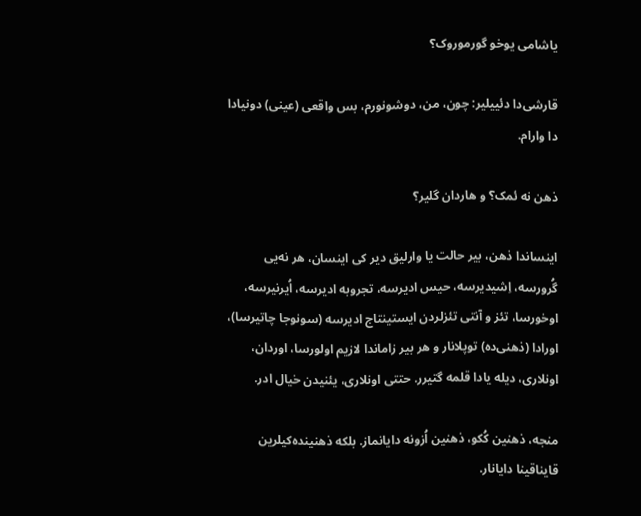یاشامی یوخو گورموروک؟

قارشی‌دا دئییلیر: چون، من، دوشونورم، بس واقعی (عینی) دونیادا دا وارام.

ذهن نه ئمک؟ و هاردان گلیر؟

اینساندا ذهن، بیر حالت یا وارلیق دیر کی اینسان، هر نه‌یی گُرورسه، اِشیدیرسه، حیس ادیرسه، تجروبه‌ ادیرسه، اُیرنیرسه، اوخورسا، تئز و آنتی تئزلردن ایستینتاج ادیرسه (سونوجا چاتیرسا)، اورادا‌ (ذهنی‌ده) توپلانار و هر بیر زاماندا لازیم اولورسا، اوردان‌، اونلاری، دیله یادا قلمه‌ گتیرر. حتتی اونلاری، یئنیدن‌ خیال‌ ادر.

منجه، ذهنین‌ کُکو‌، ذهنین اُزونه‌ دایانماز. بلکه ذهنینده‌کیلرین‌ قایناقینا‌ دایانار.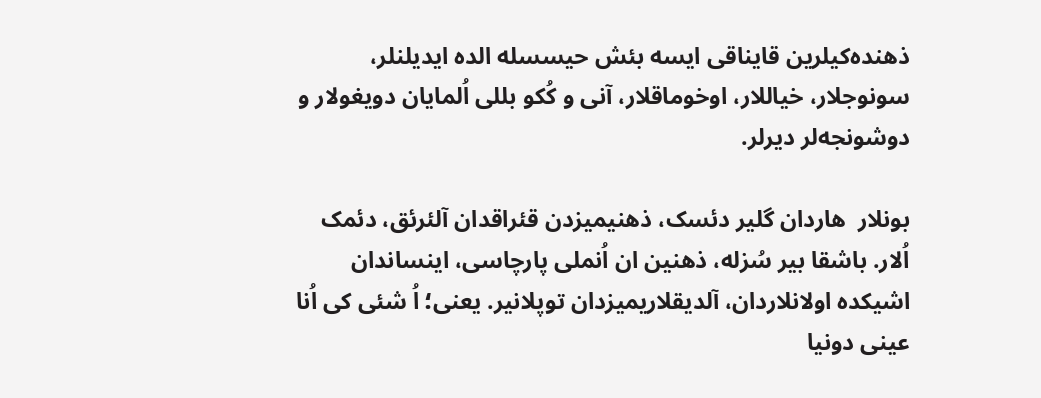ذهنده‌کیلرین قایناقی ایسه بئش حیسسله‌ الده ایدیلنلر، سونوجلار، خیاللار، اوخوماقلار، آنی و کُکو‌ بللی اُلمایان‌ دویغولار و دوشونجه‌لر دیرلر.

بونلار  هاردان گلیر دئسک، ذهنیمیزدن قئراقدان‌ آلئرئق، دئمک اُلار. باشقا بیر سُزله، ذهنین ان اُنملی پارچاسی، اینساندان اشیکده اولانلاردان‌، آلدیقلاریمیزدان توپلانیر. یعنی؛ اُ شئی کی اُنا عینی دونیا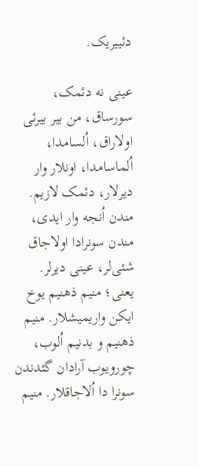دئییریک.

عینی نه دئمک، سورساق، من بیر بیرئی‌ اولاراق، اُلسامدا، اُلماسامدا، اونلار وار دیرلار، دئمک لازیم. مندن اُنجه وار ایدی، مندن سونرادا اولاجاق شئی‌لر، عینی دیرلر. یعنی؛ منیم ذهنیم یوخ ایکن واریمیشلار‌. منیم ذهنیم و بدنیم اُلوب، چورویوب آرادان گئدندن سونرا دا اُلاجاقلار. منیم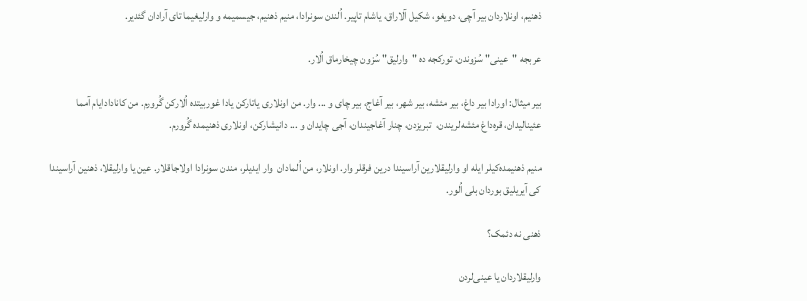ذهنیم، اونلاردان‌ بیر آچی، دویغو، شکیل آلاراق، یاشام تاپیر. اُلندن سونرادا، منیم ذهنیم، جیسمیمه و وارلیغیما تای آرادان گئدیر.

عربجه "عینی" سُزوندن، تورکجه ده "وارلیق" سُزون چیخارماق اُلار.

بیر میثال: اورادا بیر داغ، بیر مئشه، بیر شهر، بیر آغاج، بیر چای و ... وار. من اونلاری یاتارکن یادا غوربیتده اُلارکن گُرورم. من کانادادایام آمما عئینالیدان، قره‌داغ مئشه‌لریندن،  تبریزدن، چنار آغاجیندان، آجی چایدان و ... دانیشارکن، اونلاری‌ ذهنیمده‌ گُرورم.

منیم ذهنیمده‌کیلر ایله او وارلیقلارین آراسیندا‌ درین فرقلر وار. اونلار، من اُلمادان  وار ایدیلر، مندن‌ سونرادا‌ اولاجاقلار. عین یا وارلیقلا، ذهنین‌ آراسیندا کی آیریلیق‌ بوردان بلی اُلور.

ذهنی نه دئمک؟

وارلیقلاردان یا عینی‌لردن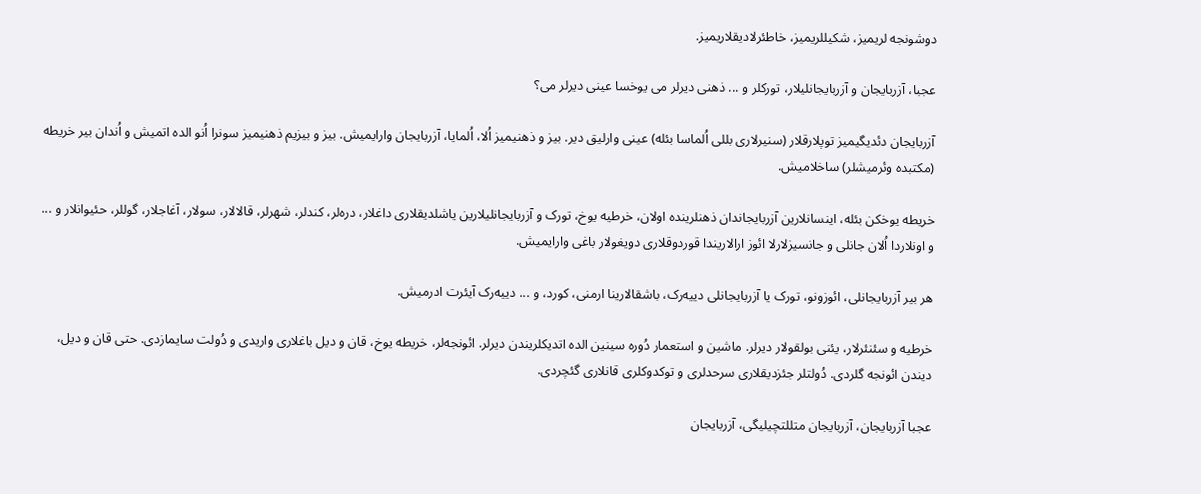دوشونجه لریمیز، شکیللریمیز، خاطئرلادیقلاریمیز.

عجبا، آزربایجان و آزربایجانلیلار، تورکلر و ... ذهنی دیرلر می یوخسا عینی دیرلر می؟

آزربایجان دئدیگیمیز توپلارقلار (سنیرلاری‌ بللی اُلماسا بئله) عینی وارلیق دیر. بیز و ذهنیمیز اُلا، اُلمایا، آزربایجان وارایمیش. بیز و بیزیم ذهنیمیز سونرا اُنو الده اتمیش و اُندان بیر خریطه‌ (مکتبده وئرمیشلر) ساخلامیش.

خریطه یوخکن بئله، اینسانلارین آزربایجاندان‌ ذهنلرینده اولان، خرطیه یوخ، تورک و آزربایجانلیلارین یاشلدیقلاری داغلار، دره‌لر، کندلر، شهرلر، قالالار، سولار، آغاجلار، گوللر، حئیوانلار و ... و اونلاردا اُلان جانلی و جانسیزلارلا ائوز ارالاریندا قوردوقلاری دویغولار باغی وارایمیش.

هر بیر آزربایجانلی، ائوزونو، تورک یا آزربایجانلی دییه‌رک، باشقالارینا ارمنی، کورد، و ... دییه‌رک‌ آیئرت ادرمیش.

خرطیه و سئنئرلار، یئنی بولقولار دیرلر‌. ماشین و استعمار دُوره سینین‌ الده اتدیکلریندن دیرلر. ائونجه‌لر، خریطه یوخ، قان و دیل باغلاری واریدی و دُولت سایمازدی. حتی قان و دیل، دیندن ائونجه گلردی. دُولتلر جئزدیقلاری‌ سرحدلری و توکدوکلری‌ قانلاری‌ گئچردی.

عجبا آزربایجان، آزربایجان متللتچیلیگی، آزربایجان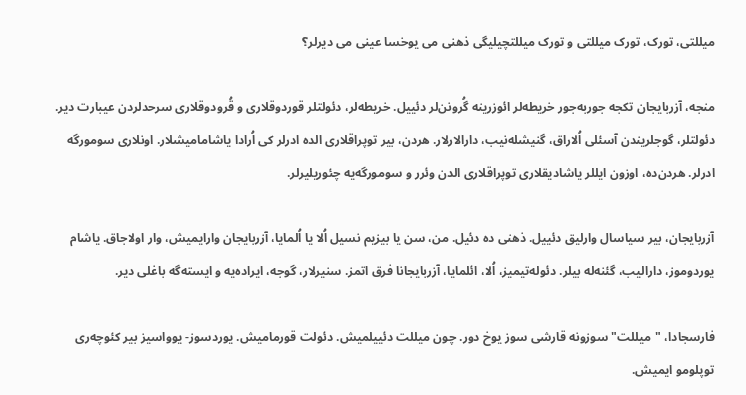میللتی، تورک، تورک میللتی و تورک میللتچیلیگی ذهنی می یوخسا عینی می دیرلر؟

منجه، آزربایجان تکجه جوربه‌جور خریطه‌لر ائوزرینه گُرونن‌لر دئییل. خریطه‌لر، دئولتلر قوردوقلاری و قُرودوقلاری سرحدلردن عیبارت دیر. دئولتلر، گوجلریندن آسئلی اُلاراق، گنیشله‌نیب، دارالارلار. هردن، بیر توپراقلاری الده ادرلر کی اُرادا یاشامامیشلار. اونلاری سومورگه ادرلر. هردن‌ده، اوزون ایللر یاشادیقلاری توپراقلاری الدن وئرر و سومورگه‌یه چئوریلیرلر.

آزربایجان، بیر سیاسال وارلیق دئییل. ذهنی ده دئیل. من، سن یا بیزیم نسیل اُلا یا اُلمایا، آزربایجان وارایمیش، وار اولاجاق. یاشام یوردوموز، دارالیب، گئنه‌له بیلر. دئوله‌تیمیز، اُلا، ائلمایا، آزربایجانا فرق اتمز. سنیرلار، گوجه، ایراده‌یه و ایسته‌گه باغلی دیر.

فارسجادا، "میللت‌" سوزونه‌ قارشی سوز یوخ دور. چون‌ میللت دئییلمیش. دئولت قورمامیش. یوردسوز- یوواسیز بیر کئوچه‌ری توپلومو ایمیش.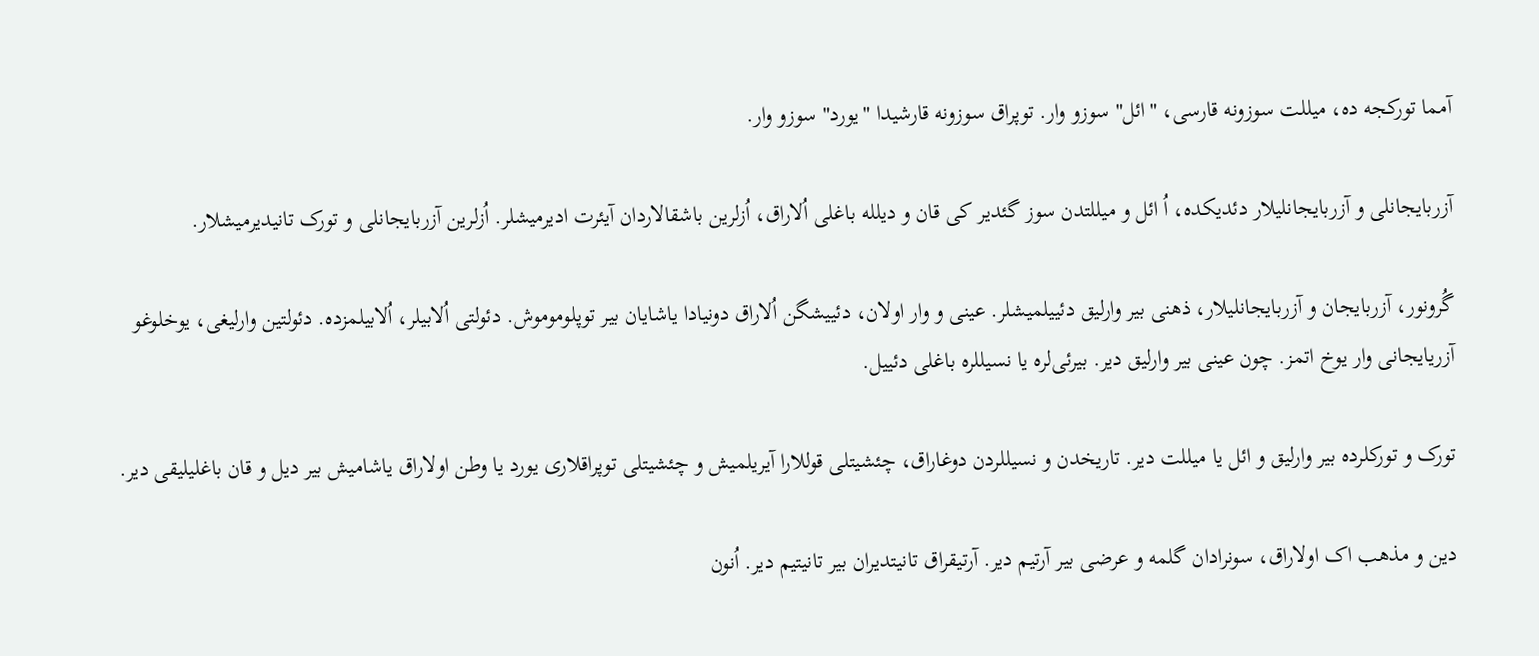آمما تورکجه ده، میللت‌ سوزونه قارسی، "ائل" سوزو وار. توپراق سوزونه‌ قارشیدا "یورد" سوزو وار.

آزربایجانلی و آزربایجانلیلار دئدیکده، اُ ائل و میللتدن سوز گئدیر کی قان و دیلله‌ باغلی اُلاراق، اُزلرین باشقالاردان آیئرت ادیرمیشلر. اُزلرین آزربایجانلی و تورک‌ تانیدیرمیشلار.

گُرونور، آزربایجان و آزربایجانلیلار، ذهنی بیر وارلیق دئییلمیشلر. عینی و وار اولان، دئییشگن اُلاراق دونیادا یاشایان بیر توپلوموموش. دئولتی اُلابیلر، اُلابیلمزده. دئولتین وارلیغی، یوخلوغو آزریایجانی‌ وار یوخ اتمز. چون عینی بیر وارلیق دیر. بیرئی‌لره یا نسیللره‌ باغلی دئییل‌.

تورک و تورکلرده بیر وارلیق و ائل یا میللت دیر. تاریخدن و نسیللردن دوغاراق، چئشیتلی‌ قوللارا‌ آیریلمیش و چئشیتلی توپراقلاری یورد یا وطن اولاراق یاشامیش بیر دیل و قان باغلیلیقی دیر.

دین و مذهب اک اولاراق، سونرادان گلمه و عرضی‌ بیر آرتیم دیر. آرتیقراق تانیتدیران بیر تانیتیم دیر. اُنون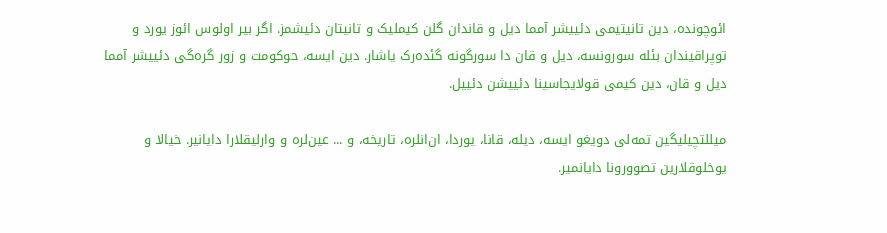ائوچونده‌، دین تانیتیمی دئییشر آمما‌ دیل و قاندان گلن کیملیک و تانیتان‌ دئیشمز. اگر بیر اولوس ائوز یورد و توپراقیندان بئله سورونسه، دیل و قان دا سورگونه‌ گئده‌رک یاشار. دین ایسه، حوکومت و زور گره‌گی دئییشر آمما دیل و قان، دین کیمی قولایجاسینا دئییشن دئییل.

میللتچیلیگین تمه‌لی‌ دویغو ایسه، دیله، قانا، یوردا، ان‌انلره، تاریخه، و ... عین‌لره و وارلیقلارا دایانیر. خیالا و یوخلوقلارین تصوورونا‌ دایانمیر.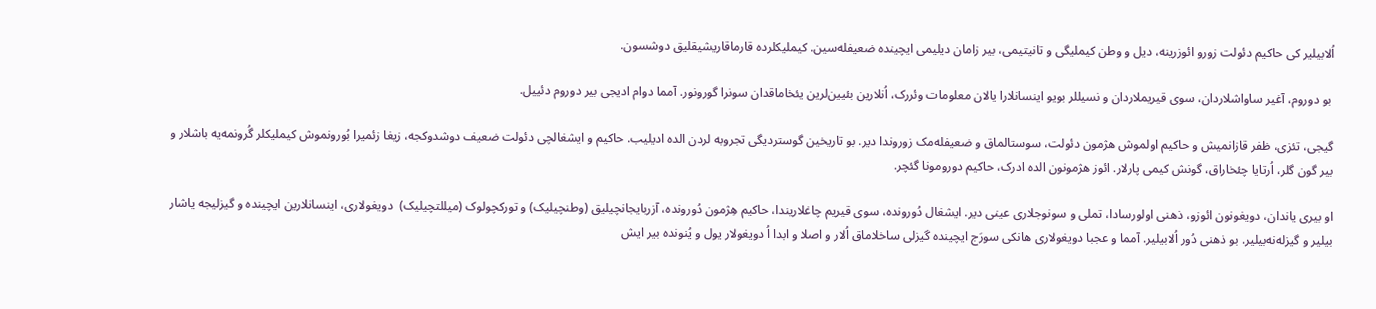اُلابیلیر کی حاکیم دئولت زورو ائوزرینه، دیل و وطن کیملیگی و تانیتیمی، بیر زامان دیلیمی ایچینده‌ ضعیفله‌سین. کیملیکلرده‌ قارماقاریشیقلیق دوشسون.

 بو دوروم، آغیر ساواشلاردان، سوی‌ قیریملاردان و نسیللر بویو اینسانلارا یالان معلومات وئررک، اُنلارین بئیین‌لرین یئخاماقدان سونرا‌ گورونور. آمما دوام ادیجی بیر دوروم دئییل.

گیجی، تئزی، ظفر قازانمیش و حاکیم اولموش هژمون دئولت، سوستالماق و ضعیفله‌مک زوروندا دیر. بو تاریخین گوستردیگی تجروبه لردن الده ادیلیب. حاکیم و ایشغالچی دئولت ضعیف دوشدوکجه، زیغا زئمیرا بُورونموش کیملیکلر گُرونمه‌یه باشلار و بیر گون گلر، اُرتایا چئخاراق، گونش کیمی پارلار. ائوز هژمونون الده ادرک، حاکیم دورومونا گئچر.

او بیری یاندان، دویغونون ائوزو‌، ذهنی اولورسادا، تملی و سونوجلاری عینی دیر. ایشغال دُورونده، سوی قیریم چاغلاریندا، حاکیم هِژمون دُورونده، آزربایجانچیلیق (وطنچیلیک) و تورکچولوک (میللتچیلیک)  دویغولاری، اینسانلارین ایچینده و گیزلیجه یاشار بیلیر و گیزله‌نه‌بیلیر. بو ذهنی دُور اُلابیلیر. آمما و عجبا دویغولاری هانکی سورَج ایچینده گیزلی ساخلاماق اُلار و اصلا و ابدا اُ دویغولار یول و یُنونده بیر ایش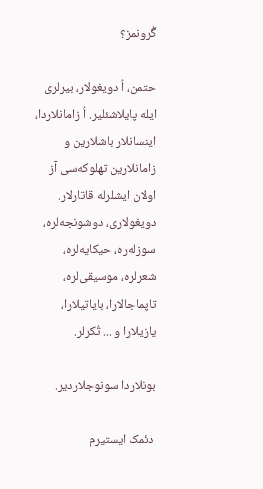گُرونمز؟

حتمن، اُ دویغولار، بیرلری‌ ایله پایلاشئلیر. اُ زامانلاردا، اینسانلار باشلارین و زامانلارین تهلوکه‌سی آز اولان ایشلرله قاتارلار. دویغولاری، دوشونجه‌لره، سوزله‌ره، حیکایه‌لره، شعرلره، موسیقی‌لره، تاپماجالارا، بایاتیلارا، یازیلارا و ... تُکرلر.

بونلاردا سونوجلاردیر.

 دئمک ایستیرم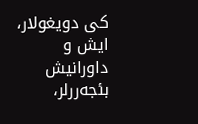کی دویغولار، ایش و داورانیش بئجه‌ررلر،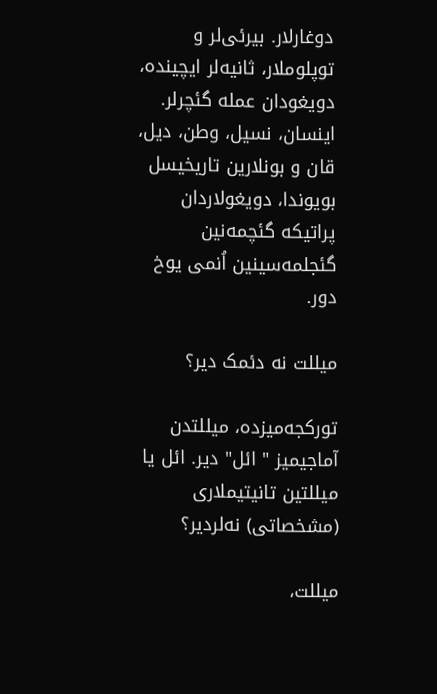دوغارلار. بیرئی‌لر و توپلوملار، ثانیه‌لر ایچینده، دویغودان عمله‌ گئچرلر. اینسان، نسیل، وطن، دیل، قان و بونلارین تاریخیسل بویوندا، دویغولاردان پراتیکه‌ گئچمه‌نین گئجلمه‌سینین‌ اُنمی یوخ دور.

میللت نه دئمک دیر؟

تورکجه‌میزده، میللتدن آماجیمیز " ائل" دیر. ائل یا میللتین‌ تانیتیملاری (مشخصاتی) نه‌لردیر؟

میللت،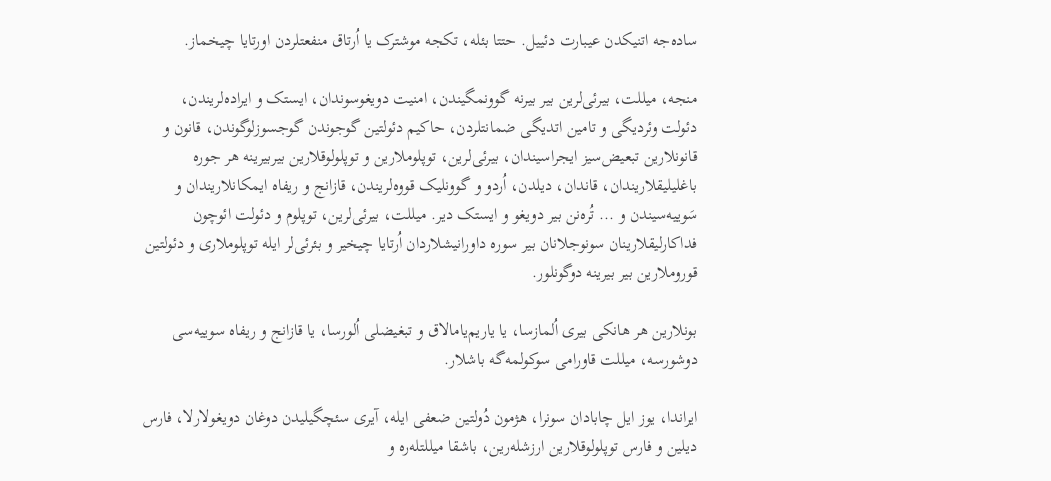ساده‌جه اتنیکدن عیبارت دئییل. حتتا بئله، تکجه موشترک یا اُرتاق منفعتلردن اورتایا چیخماز.

منجه، میللت، بیرئی‌لرین بیر بیرنه گوونمگیندن، امنیت‌ دویغوسوندان، ایستک و ایراده‌‌لریندن، دئولت وئردیگی و تامین اتدیگی ضمانتلردن، حاکیم دئولتین گوجوندن گوجسوزلوگوندن، قانون و قانونلارین تبعیض‌سیز ایجراسیندان، بیرئی‌لرین، توپلوملارین و توپلولوقلارین بیربیرینه هر جوره باغلیلیقلاریندان، قاندان، دیلدن، اُردو و گوونلیک قووه‌لریندن، قازانج و ریفاه ایمکانلاریندان و سَوییه‌سیندن و ... تُره‌نن بیر دویغو و ایستک دیر. میللت، بیرئی‌لرین، توپلوم و دئولت ائوچون فداکارلیقلارینان سونوجلانان بیر سوره داورانیشلاردان اُرتایا چیخیر و بئرئی‌لر ایله توپلوملاری و دئولتین قوروملارین بیر بیرینه دوگونلور.

بونلارین هر هانکی بیری اُلمازسا، یا یاریم‌یامالاق و تبغیضلی اُلورسا، یا قازانج و ریفاه‌ سوییه‌سی دوشورسه، میللت قاورامی سوکولمه‌گه باشلار.

ایراندا، یوز ایل چابادان سونرا، هژمون دُولتین ضعفی ایله، آیری سئچگیلیدن دوغان دویغولارلا، فارس دیلین و فارس توپلولوقلارین ارزشله‌رین، باشقا میللتله‌ره و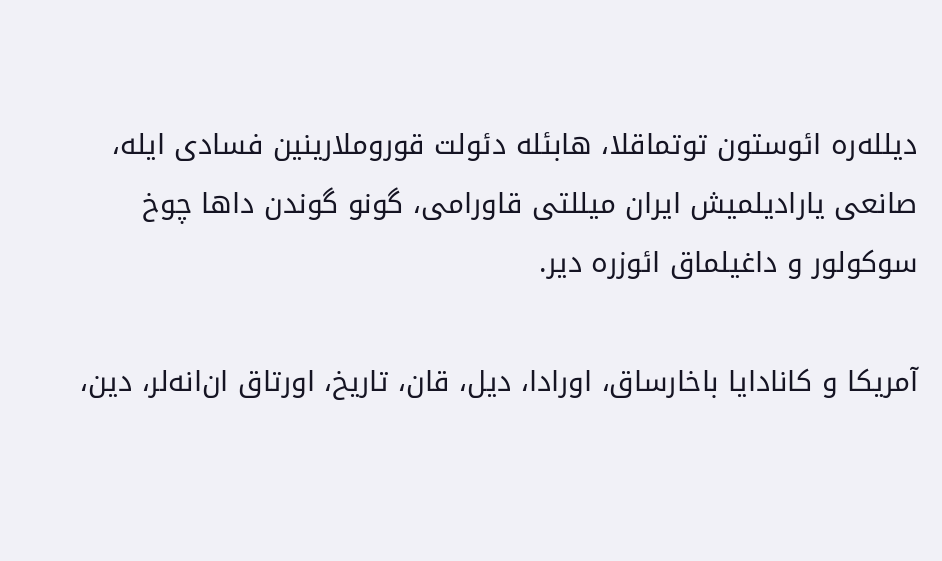دیلله‌ره ائوستون‌ توتماقلا، هابئله دئولت قوروملارینین فسادی ایله، صانعی یارادیلمیش ایران میللتی قاورامی، گونو گوندن داها چوخ سوکولور و داغیلماق ائوزره دیر.

آمریکا و کانادایا باخارساق، اورادا، دیل، قان، تاریخ، اورتاق ان‌انه‌لر، دین،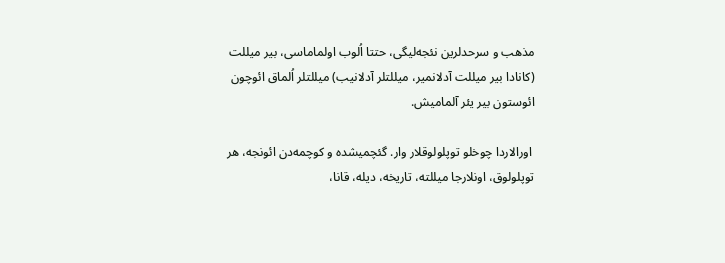مذهب و سرحدلرین نئجه‌لیگی، حتتا اُلوب اولماماسی، بیر میللت (کانادا بیر میللت آدلانمیر، میللتلر آدلانیب) میللتلر اُلماق ائوچون ائوستون بیر یئر آلمامیش.

 اورالاردا چوخلو توپلولوقلار وار. گئچمیشده و کوچمه‌دن ائونجه، هر توپلولوق، اونلارجا میللته، تاریخه، دیله، قانا،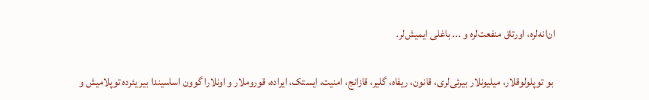ان‌انه‌لره، اورتاق منفعت‌لره و ... باغلی ایمیش‌لر.

 بو توپلولوقلار، میلیونلار بیرئی‌لری، قانون، ریفاه، گلیر، قازانج، امنیت، ایستک، ایراده، قوروملار و اونلارا گوون اساسیندا بیر یئرده توپلامیش و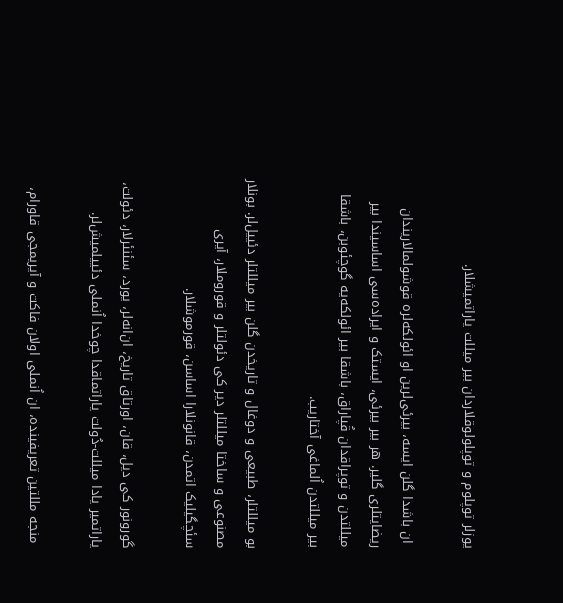یوزلر توپلوم و توپلولوقلاردان بیر میللت یاراتمیشلار.

 ان باشدا گلن ایسه، بیرئی‌لرین او ائولکه‌لره قوشولمالاریندان ریضایتلری گلیر. هر بیر بیرئی، ایستک و ایراده‌سی اساسیندا بیر میللتدن و توپراقدان قُپاراق، باشقا بیر ائولکه‌یه گوچئوبن، باشقا بیر میللتدن اُلماغی آختاریب.

بو میللتلر، طبیعی و دوغال و تاریخدن گلن بیر میللتلر دئییل‌لر. بونلار مصنوعی و ساختا میللتلر دیر کی دئولتلر و قوروملار، آیری سئچگیلیک اتمدن، قانونلارا‌ اساسن، قورموشلار.

گورونور کی دیل، قان، اورتاق تاریخ، ان‌انه‌لر، یورد، سئنئرلار، دئولت، یاراتمیر یادا میللت-دُولت یاراتماقدا چوخدا اُنملی دئییلمیش‌لر.

 منجه مللتین تعریفینده، ان اُنملی اولان فاکت و آیریمجی قاورام،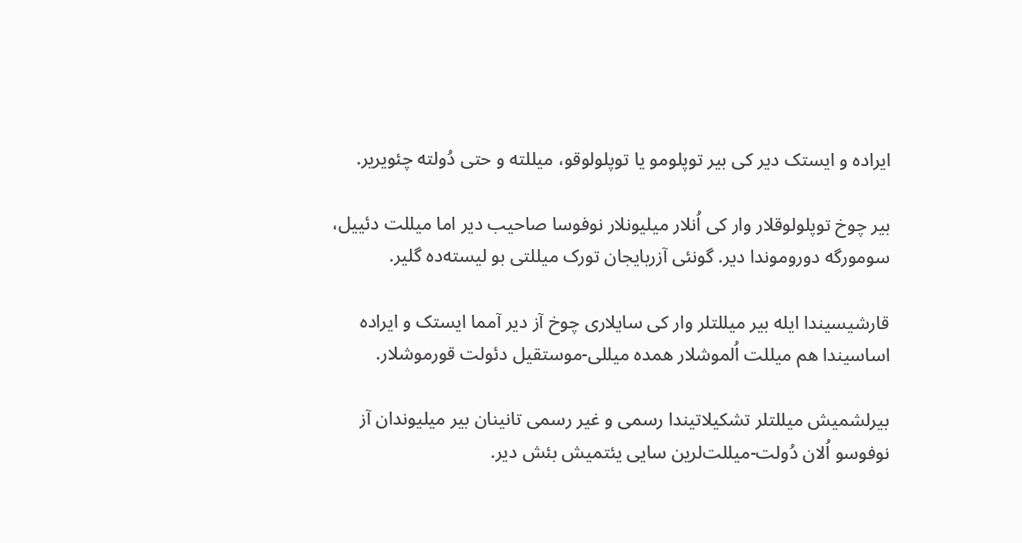ایراده و ایستک دیر کی بیر توپلومو یا توپلولوقو، میللته و حتی دُولته چئویریر.

بیر چوخ توپلولوقلار وار کی اُنلار میلیونلار نوفوسا صاحیب دیر اما میللت دئییل، سومورگه دوروموندا دیر. گونئی آزربایجان تورک میللتی بو لیسته‌ده گلیر.

قارشیسیندا ایله بیر میللتلر‌ وار کی سایلاری چوخ آز دیر آمما‌ ایستک و ایراده اساسیندا هم میللت اُلموشلار همده میللی-موستقیل دئولت‌ قورموشلار.

بیرلشمیش میللتلر تشکیلاتیندا‌ رسمی و غیر رسمی تانینان بیر میلیوندان آز نوفوسو اُلان دُولت-میللت‌لرین سایی یئتمیش بئش دیر.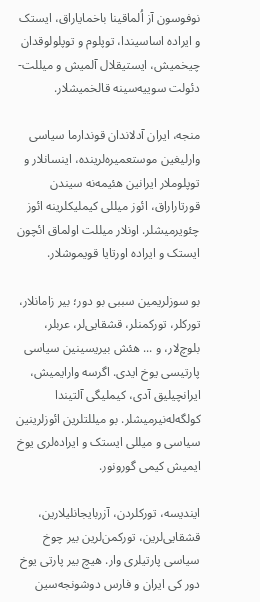نوفوسون آز اُلماقینا باخمایاراق، ایستک و ایراده اساسیندا، توپلوم و توپلولوقدان چیخمیش، ایستیقلال آلمیش و میللت-دئولت سوییه‌سینه قالخمیشلار.

منجه، ایران آدلاندان قوندارما سیاسی وارلیغین موستعمیره‌لرینده، اینسانلار و توپلوملار ایرانین هئیمه‌نه سیندن قورتاراراق، ائوز میللی کیملیکلرینه ائوز چئویرمیشلر. اونلار میللت اولماق ائچون ایستک و ایراده اورتایا قویموشلار.

بو سوزلریمین سببی بو دور؛ بیر زامانلار، تورکلر، تورکمنلر، قشقایی‌لر، عربلر، بلوچ‌لار، و ... هئش بیریسینین سیاسی پارتیسی یوخ ایدی. اگرسه وارایمیش، ایرانچیلیق آدی، کیملیگی آلتیندا کولگه‌له‌نیرمیشلر. بو میللتلرین ائوزلرینین سیاسی و میللی ایستک و ایراده‌لری یوخ ایمیش کیمی گورونور.

ایندیسه، تورکلردن، آزربایجانلیلارین، قشقایی‌لرین، تورکمن‌لرین بیر چوخ سیاسی پارتیلری وار. هیچ بیر پارتی یوخ دور کی ایران و فارس دوشونجه‌سین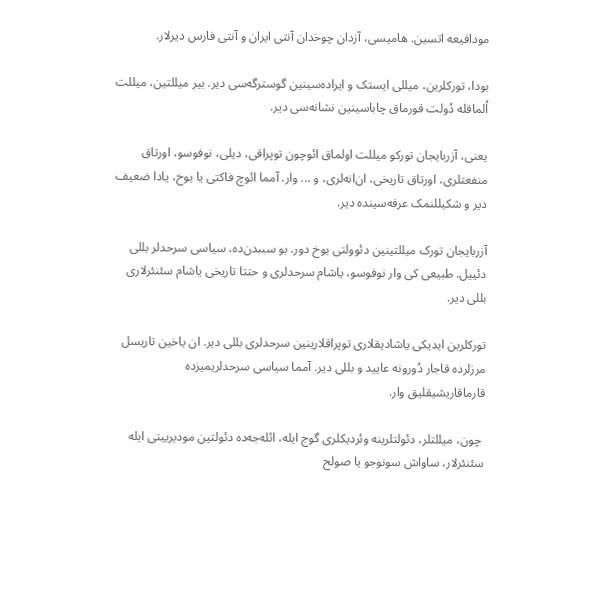مودافیعه اتسین. هامیسی، آزدان چوخدان آنتی ایران و آنتی فارس دیرلار.

بودا، تورکلرین، میللی ایستک و ایراده‌سینین گوسترگه‌سی دیر. بیر میللتین، میللت اُلماقله دُولت قورماق چاباسینین نشانه‌سی دیر.

یعنی، آزربایجان تورکو میللت اولماق ائوچون توپراقی، دیلی، نوفوسو، اورتاق منفعتلری، اورتاق تاریخی، ان‌انه‌لری، و ... وار. آمما ائوچ فاکتی یا یوخ، یادا ضعیف دیر و شکیللنمک عرفه‌سینده دیر.

آزربایجان تورک میللتینین دئوولتی یوخ دور. بو سببدن‌ده، سیاسی سرحدلر بللی دئییل. طبیعی کی وار نوفوسو، یاشام سرحدلری و حتتا تاریخی یاشام سئنئرلاری بللی دیر.

تورکلرین ایدیکی یاشادیقلاری توپراقلارینین سرحدلری بللی دیر. ان یاخین تاریسل مرزلرده قاجار دُورونه عایید و بللی دیر. آمما سیاسی سرحدلریمیزده قارماقاریشیقلیق وار.

 چون، میللتلر، دئولتلرینه وئردیکلری گوج ایله، ائله‌جه‌ده دئولتین مودیرییتی ایله سئنئرلار، ساواش سونوجو یا صولح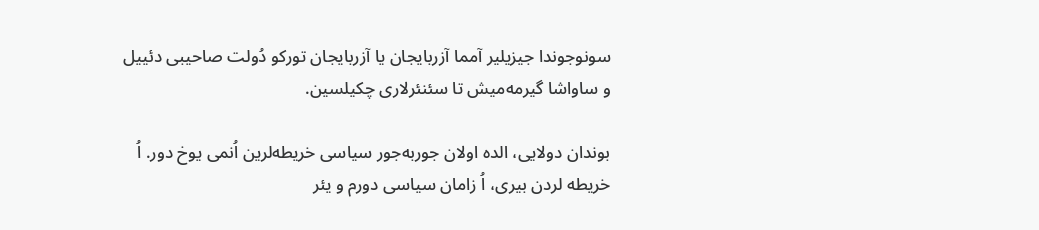سونوجوندا جیزیلیر آمما آزربایجان یا آزربایجان تورکو دُولت صاحیبی دئییل و ساواشا گیرمه‌میش تا سئنئرلاری چکیلسین.

بوندان دولایی، الده اولان جوربه‌جور سیاسی خریطه‌لرین اُنمی یوخ دور‌. اُ خریطه لردن بیری، اُ زامان سیاسی دورم و یئر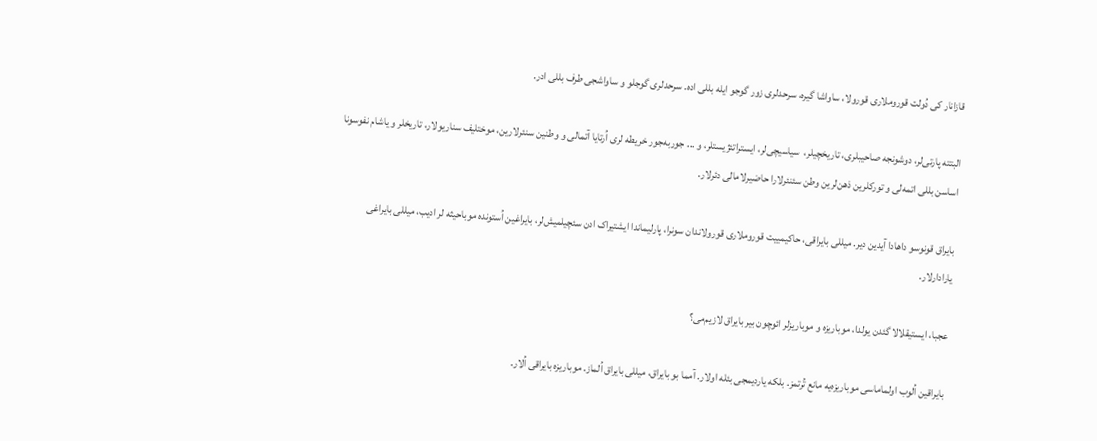قازانار کی دُولت قوروملاری قورولا، ساواشا گیره، سرحدلری زور گوجو ایله بللی‌ اده. سرحدلری‌ گوجلو و ساواشجی طرف بللی ادر.

البتته‌ پارتی‌لر، دوشونجه صاحیبلری، تاریخچیلر،  سیاسیچی‌لر، ایستراتئژیستلر، و ... جوربه‌جور خریطه لری اُرتایا آتمالی و وطنین‌ سنئرلارین، موختلیف سناریولار، تاریخلر و یاشام نفوسونا اساسن بللی اتمه‌لی و تورکلرین ذهن‌لرین وطن سئنئرلارا حاضیرلامالی دئرلار.

بایراق قونوسو داهادا آیدین دیر. میللی‌ بایراقی، حاکیمییت قوروملاری قورولاندان سونرا، پارلیماندا ایشتیراک ادن سئچیلمیش‌لر، بایراغین اُستونده موباحیثه لر ادیب، میللی بایراغی یارادارلار.

عجبا، ایستیقلالا گئدن یولدا، موباریزه و موباریزلر ائوچون بیر بایراق لازیم‌می؟

بایراقین اُلوب اولماماسی موباریزه‌یه مانع‌ تُرتمز. بلکه یاردیمجی بئله اولار. آمما بو بایراق، میللی بایراق اُلماز. موباریزه بایراقی اُلار.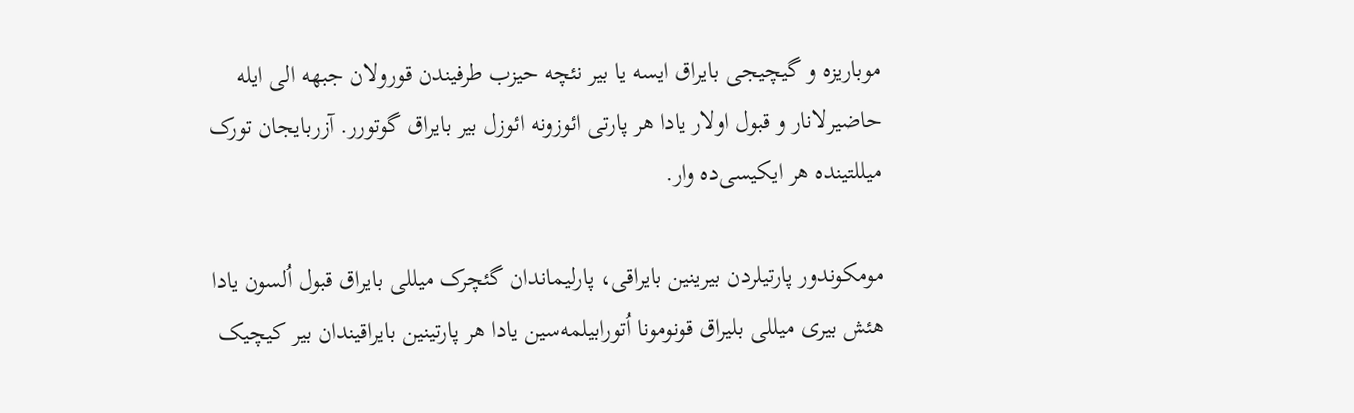موباریزه و گیچیجی بایراق ایسه یا بیر نئچه حیزب‌ طرفیندن قورولان جبهه الی ایله حاضیرلانار و قبول اولار یادا هر پارتی ائوزونه ائوزل بیر بایراق گوتورر. آزربایجان تورک میللتینده هر ایکیسی‌ده وار.

مومکوندور پارتیلردن بیرینین بایراقی، پارلیماندان گئچرک میللی بایراق قبول اُلسون یادا هئش بیری میللی بلیراق قونومونا اُتورابیلمه‌سین یادا هر پارتینین بایراقیندان بیر کیچیک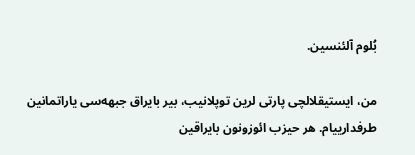بُلوم آلئنسین.

من، ایستیقلالچی پارتی لرین توپلانیب، بیر بایراق جبهه‌سی یاراتمانین طرفدارییام. هر حیزب ائوزونون بایراقین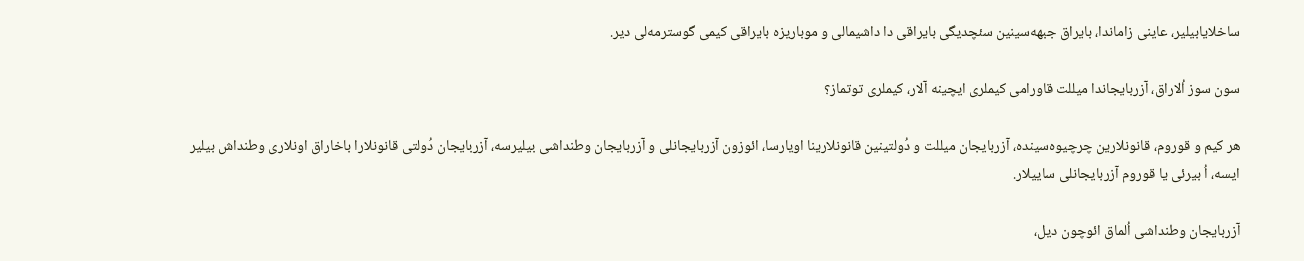ساخلایابیلیر، عاینی زاماندا، بایراق جبهه‌سینین سئچدیگی بایراقی دا داشیمالی و موباریزه بایراقی کیمی گوسترمه‌لی دیر.

سون سوز اُلاراق، آزربایجاندا میللت قاورامی کیملری ایچینه آلار، کیملری توتماز؟

هر کیم و قوروم، قانونلارین چرچیوه‌سینده، آزربایجان میللت و دُولتینین قانونلارینا اویارسا، ائوزون آزربایجانلی و آزربایجان وطنداشی بیلیرسه، آزربایجان دُولتی قانونلارا باخاراق اونلاری وطنداش بیلیر ایسه، اُ بیرئی‌ یا قوروم‌ آزربایجانلی ساییلار.

آزربایجان وطنداشی اُلماق ائوچون دیل،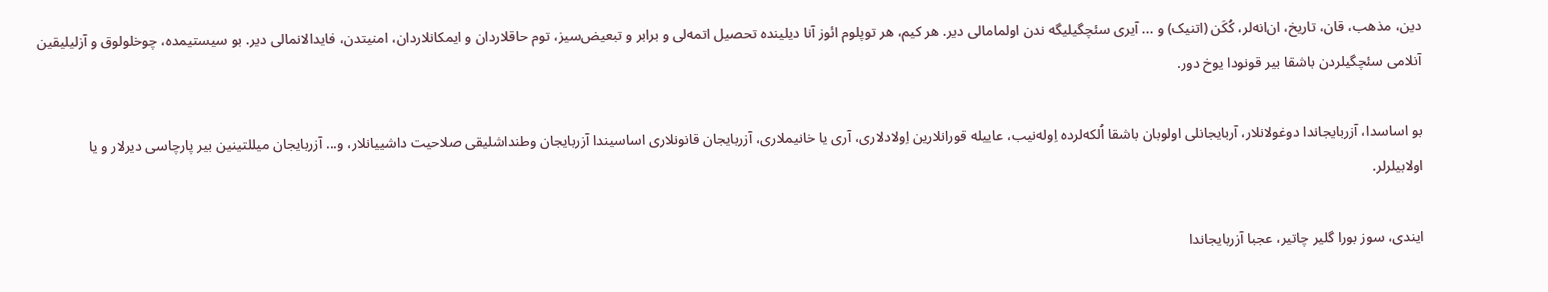دین، مذهب، قان، تاریخ، ان‌انه‌لر، کُکَن (اتنیک) و ... آیری‌ سئچگیلیگه‌ ندن اولمامالی دیر. هر کیم، هر توپلوم ائوز آنا دیلینده تحصیل اتمه‌لی و برابر و تبعیض‌سیز، توم حاقلاردان و ایمکانلاردان، امنیتدن، فایدالانمالی دیر. بو سیستیمده، چوخلولوق و آزلیلیقین‌ آنلامی سئچگیلردن باشقا بیر قونودا یوخ دور.

بو اساسدا، آزربایجاندا دوغولانلار، آربایجانلی اولوبان باشقا اُلکه‌لرده اِوله‌نیب، عاییله قورانلارین اِولادلاری، آری یا خانیملاری، آزربایجان قانونلاری اساسیندا آزربایجان وطنداشلیقی صلاحیت داشییانلار، و... آزربایجان میللتینین بیر پارچاسی دیرلار و یا اولابیلرلر.

ایندی، سوز بورا گلیر چاتیر، عجبا آزربایجاندا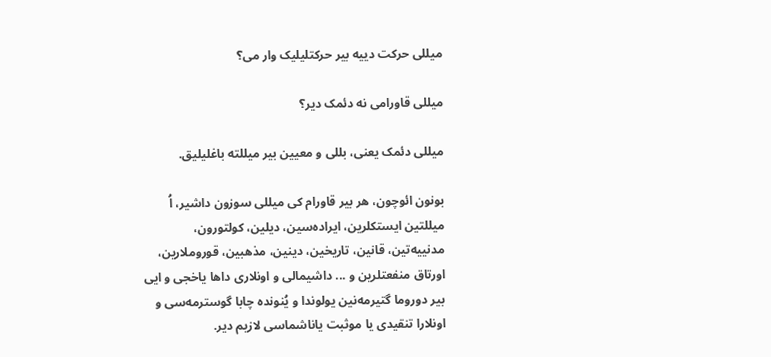میللی حرکت دییه بیر حرکتلیلیک وار می؟

میللی قاورامی نه دئمک دیر؟

میللی دئمک یعنی، بللی و معیین بیر میللته باغلیلیق.

بونون ائوچون، هر بیر قاورام کی میللی سوزون داشیر، اُ میللتین ایستکلرین، ایراده‌سین، دیلین، کولتورون، مدنییه‌تین، قانین، تاریخین، دینین، مذهبین، قوروملارین، اورتاق منفعتلرین و ... داشیمالی و اونلاری داها یاخجی و ایی بیر دوروما گتیرمه‌نین یولوندا و یُنونده چابا گوسترمه‌سی و اونلارا تنقیدی یا موثبت یاناشماسی لازیم دیر.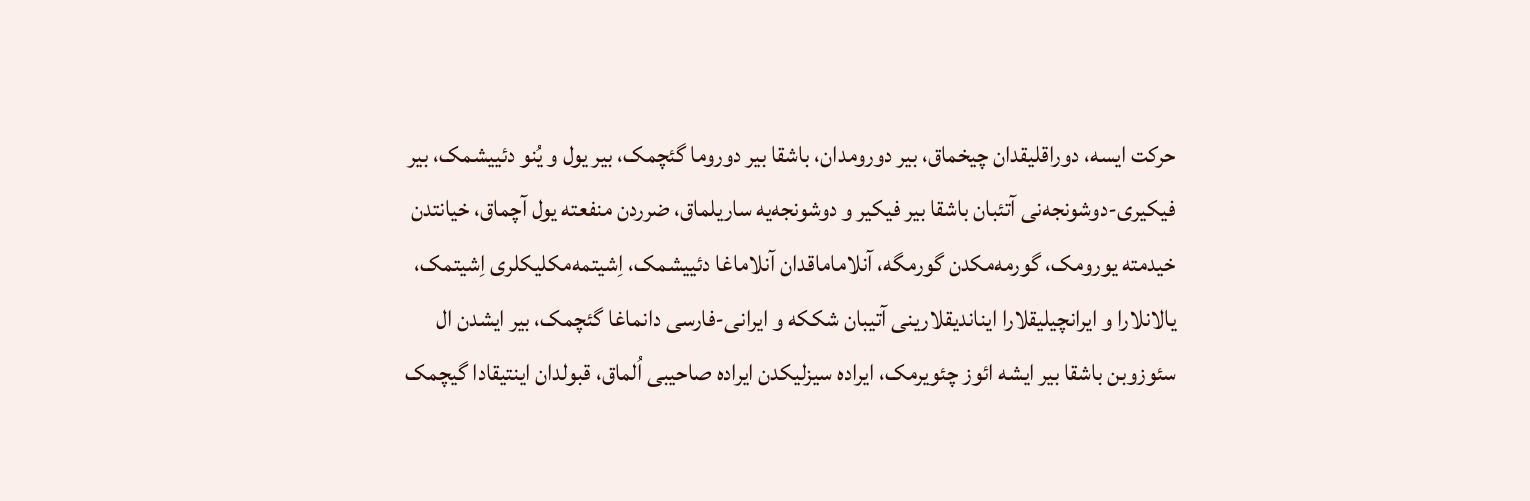حرکت ایسه، دوراقلیقدان چیخماق، بیر دورومدان، باشقا بیر دوروما گئچمک، بیر یول و یُنو دئییشمک، بیر فیکیری-دوشونجه‌نی آتئبان باشقا بیر فیکیر و دوشونجه‌یه ساریلماق، ضرردن منفعته یول آچماق، خیانتدن خیدمته یورومک، گورمه‌مکدن گورمگه، آنلاماماقدان آنلاماغا دئییشمک، اِشیتمه‌مکلیکلری اِشیتمک، یالانلارا و ایرانچیلیقلارا ایناندیقلارینی آتیبان شککه و ایرانی-فارسی دانماغا گئچمک، بیر ایشدن ال سئوزوبن باشقا بیر ایشه ائوز چئویرمک، ایراده سیزلیکدن ایراده صاحیبی اُلماق، قبولدان اینتیقادا گیچمک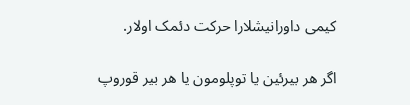کیمی داورانیشلارا حرکت دئمک اولار.

اگر هر بیرئین یا توپلومون یا هر بیر قوروپ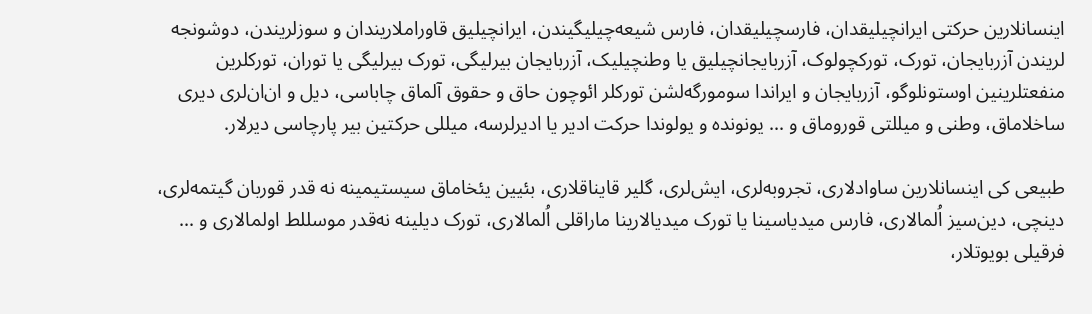اینسانلارین حرکتی ایرانچیلیقدان، فارسچیلیقدان، فارس شیعه‌چیلیگیندن، ایرانچیلیق قاوراملاریندان و سوزلریندن، دوشونجه لریندن آزربایجان، تورک، تورکچولوک، آزربایجانچیلیق یا وطنچیلیک، آزربایجان بیرلیگی، تورک بیرلیگی یا توران، تورکلرین منفعتلرینین اوستونلوگو، آزربایجان و ایراندا سومورگه‌لشن تورکلر ائوچون حاق و حقوق آلماق چاباسی، دیل و ان‌ان‌لری دیری ساخلاماق، وطنی و میللتی قوروماق و ... یونونده و یولوندا حرکت ادیر یا ادیرلرسه، میللی حرکتین بیر پارچاسی دیرلار.

طبیعی کی اینسانلارین ساوادلاری، تجروبه‌لری، ایش‌لری، گلیر قایناقلاری، بئیین‌ یئخاماق سیستیمینه نه قدر قوربان گیتمه‌لری، دینچی، دین‌سیز اُلمالاری، فارس میدیاسینا یا تورک میدیالارینا ماراقلی اُلمالاری، تورک دیلینه نه‌قدر موسللط‌ اولمالاری و ... فرقیلی بویوتلار،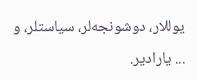یوللار، دوشونجه‌لر، سیاستلر، و ... یارادیر.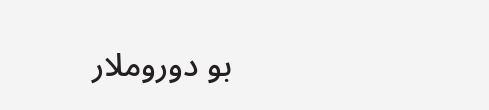بو دوروملار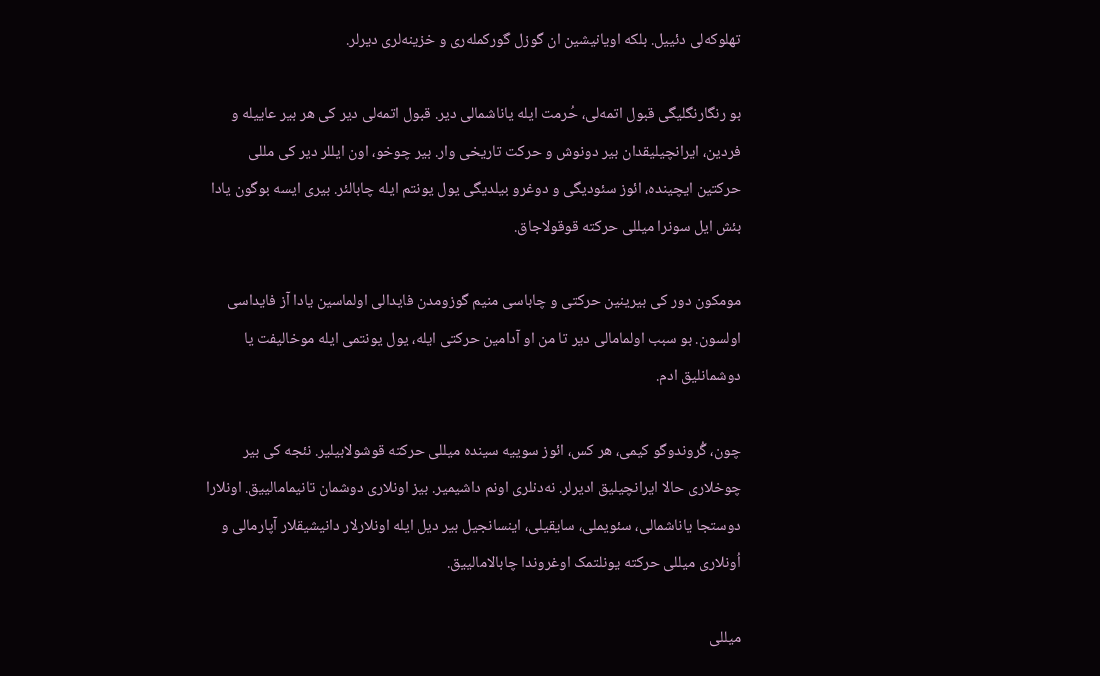تهلوکه‌لی دئییل. بلکه اویانیشین ان گوزل گورکمله‌ری و خزینه‌لری دیرلر.

بو رنگارنگلیگی قبول اتمه‌لی، حُرمت ایله یاناشمالی دیر. قبول اتمه‌لی دیر کی هر بیر عاییله و فردین، ایرانچیلیقدان بیر دونوش و حرکت تاریخی وار. بیر چوخو، اون ایللر دیر کی مللی حرکتین ایچینده، ائوز سئودیگی و دوغرو بیلدیگی یول یونتم ایله چابالئر. بیری ایسه بوگون یادا بئش ایل سونرا میللی حرکته قوقولاجاق.

مومکون دور کی بیرینین حرکتی و چاباسی منیم گوزومدن فایدالی اولماسین یادا آز فایداسی اولسون. بو سبب اولمامالی دیر تا من او آدامین حرکتی ایله، یول یونتمی ایله موخالیفت یا دوشمانلیق ادم.

چون، گُروندوگو کیمی، هر کس، ائوز سوییه سینده میللی حرکته قوشولابیلیر. نئجه کی بیر چوخلاری حالا ایرانچیلیق ادیرلر. نه‌دنلری اونم داشیمیر. بیز اونلاری دوشمان تانیمامالییق. اونلارا دوستجا یاناشمالی، سئویملی، سایقیلی، اینسانجیل بیر دیل ایله اونلارلار دانیشیقلار آپارمالی و اُونلاری میللی‌ حرکته یونلتمک اوغروندا چابالامالییق.

میللی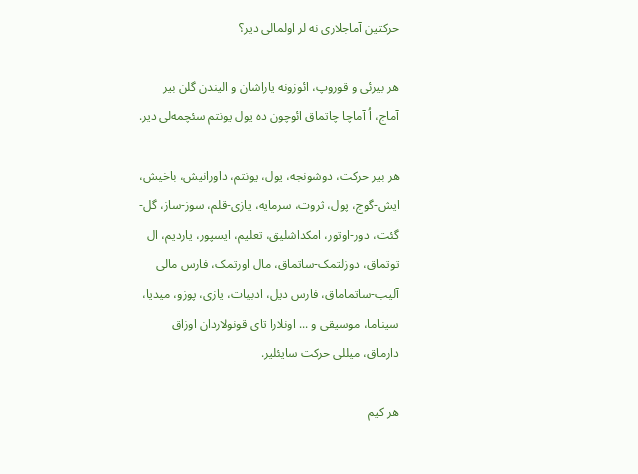حرکتین آماجلاری نه لر اولمالی دیر؟

هر بیرئی و قوروپ، ائوزونه یاراشان و الیندن گلن بیر آماج، اُ آماچا چاتماق ائوچون ده یول یونتم سئچمه‌لی دیر.

هر بیر حرکت، دوشونجه، یول، یونتم، داورانیش، باخیش، ایش-گوج، پول، ثروت، سرمایه، یازی-قلم، سوز-ساز، گل-گئت، دور-اوتور، امکداشلیق، تعلیم، ایسپور، یاردیم، ال توتماق، دوزلتمک-ساتماق، مال اورتمک، فارس مالی آلیب-ساتماماق، فارس دیل، ادبیات، یازی، پوزو، میدیا، سیناما، موسیقی و ... اونلارا تای قونولاردان اوزاق دارماق، میللی حرکت سایئلیر.

هر کیم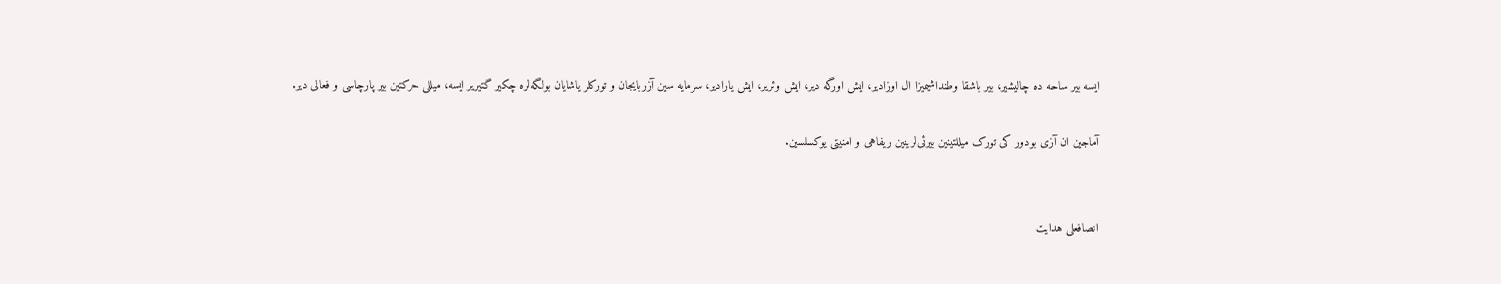ایسه بیر ساحه ده چالیشیر، بیر باشقا وطنداشیمیزا ال اوزادیر، ایش اورگه دیر، ایش وئریر، ایش یارادیر، سرمایه سین آزربایجان و تورکلر یاشایان بولگه‌لره چکیر گتیریر ایسه، میللی حرکتین بیر پارچاسی و فعالی دیر.

آماجین ان آزی بودور کی تورک‌ میللتینین بیرئی‌لرینین ریفاهی و امنیتی یوکسلسین.


انصافعلی هدایت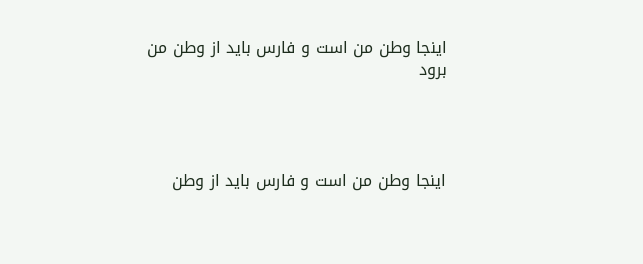اینجا وطن من است و فارس باید از وطن من برود




اینجا وطن من است و فارس باید از وطن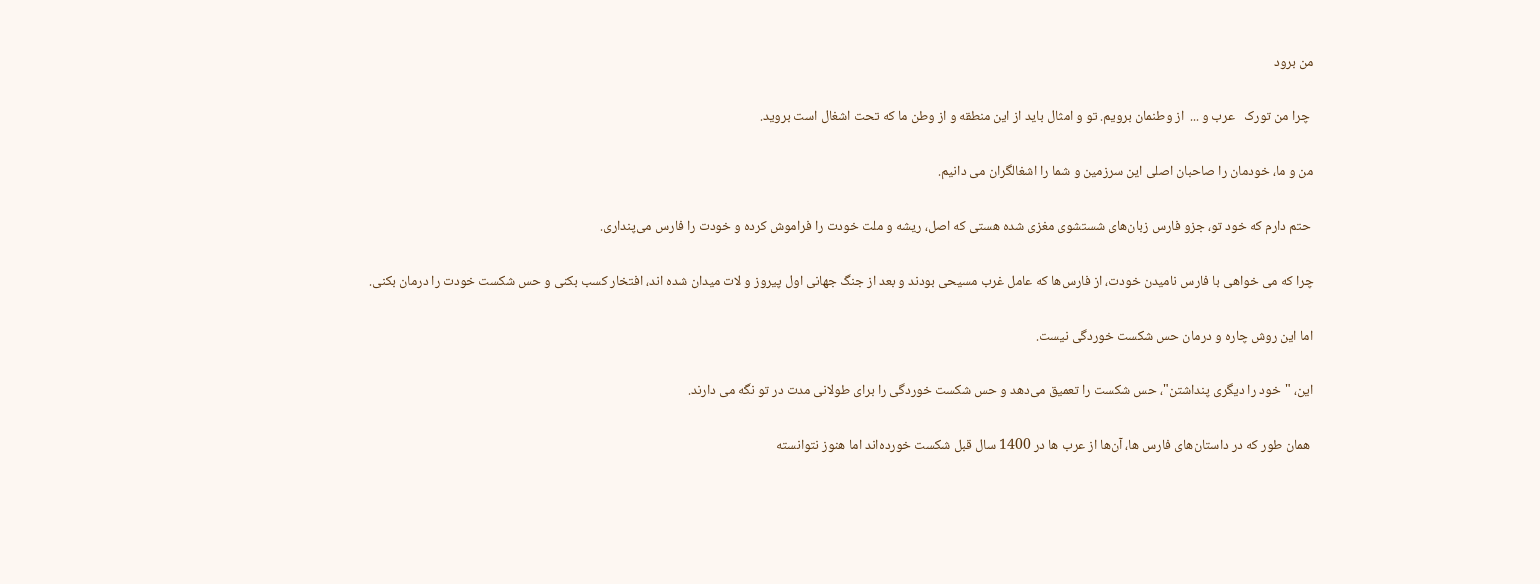من برود

 چرا من تورک   عرب و ...  از وطنمان برویم. تو و امثال باید از این‌ منطقه و از وطن ما که تحت اشغال است بروید.

من و ما، خودمان را صاحبان اصلی این سرزمین‌ و شما را اشغالگران می دانیم.

 حتم دارم که خود تو، جزو فارس زبان‌های شستشوی مغزی شده هستی که اصل، ریشه و ملت خودت را فراموش کرده و خودت را فارس می‌پنداری.

چرا که می خواهی با فارس نامیدن خودت، از فارس‌‌ها که عامل غرب مسیحی بودند و بعد از جنگ جهانی اول پیروز و لات میدان شده اند، افتخار کسب بکنی و حس شکست خودت را درمان بکنی.

اما این روش چاره و درمان حس شکست خوردگی نیست.

این، "خود را دیگری پنداشتن"، حس شکست را تعمیق می‌دهد و حس شکست خوردگی را برای طولانی مدت در تو نگه می دارند.

 همان طور که در داستان‌های فارس ها، آن‌ها از عرب ها در 1400 سال قبل شکست خورده‌اند اما هنوز نتوانسته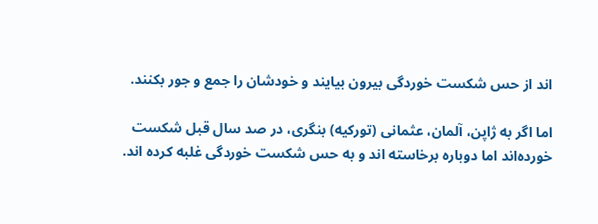اند از حس شکست خوردگی بیرون بیایند و خودشان را جمع و جور بکنند.

اما اگر به ژاپن، آلمان، عثمانی (تورکیه) بنگری، در صد سال قبل شکست خورده‌اند اما دوباره برخاسته اند و به حس شکست خوردگی غلبه کرده اند.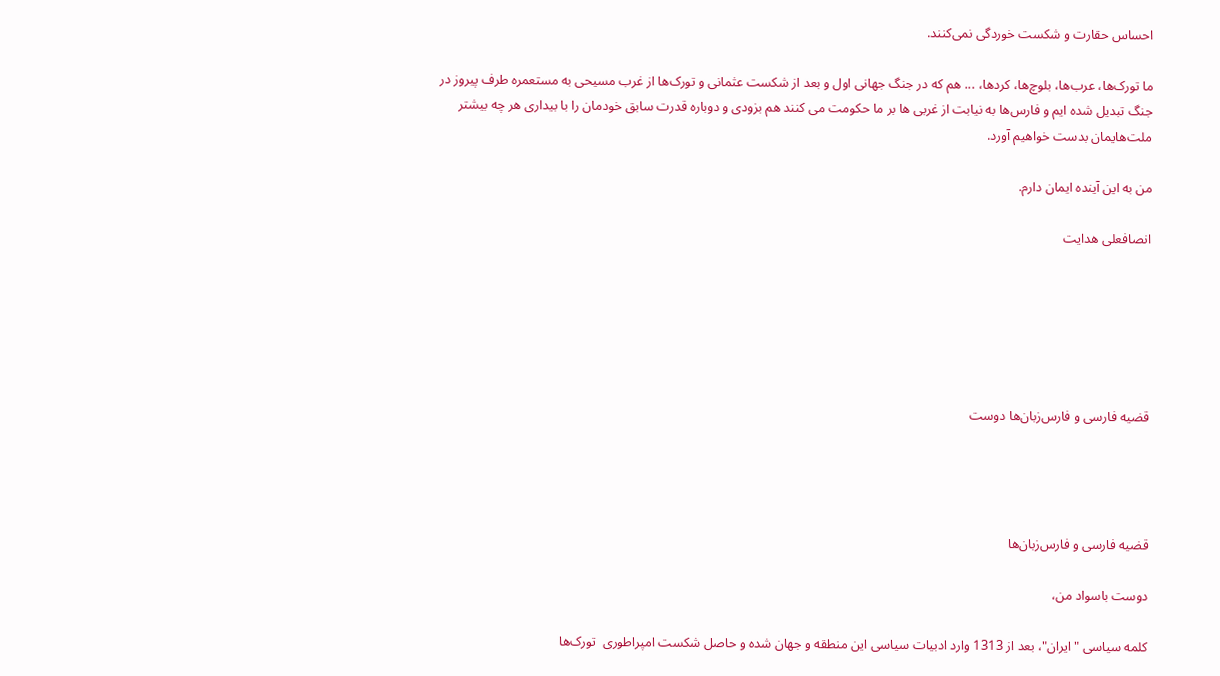احساس حقارت و شکست خوردگی نمی‌کنند.

ما تورک‌ها، عرب‌ها، بلوچ‌ها، کردها، ... هم که در جنگ جهانی اول و بعد از شکست عثمانی و تورک‌ها از غرب مسیحی به مستعمره طرف پیروز در جنگ تبدیل شده ایم و فارس‌ها به نیابت از غربی ها بر ما حکومت می کنند هم بزودی و دوباره قدرت سابق خودمان را با بیداری هر چه بیشتر ملت‌هایمان بدست خواهیم آورد.

من به این آینده ایمان دارم.

انصافعلی هدایت






قضیه فارسی و فارس‌زبان‌ها دوست




قضیه فارسی و فارس‌زبان‌ها

دوست باسواد من،

کلمه سیاسی "ایران"، بعد از 1313 وارد ادبیات سیاسی این‌ منطقه و جهان شده و حاصل شکست امپراطوری  تورک‌ها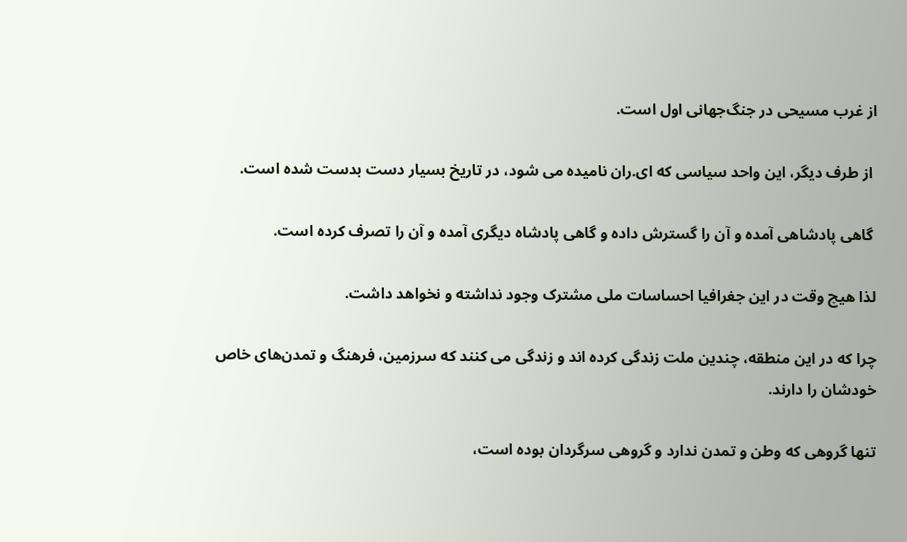از غرب مسیحی در جنگ‌جهانی اول است.

 از طرف دیگر، این واحد سیاسی که ای.ران نامیده می شود، در تاریخ بسیار دست بدست شده است.

 گاهی پادشاهی آمده و آن را گسترش داده و گاهی پادشاه دیگری آمده و آن را تصرف کرده است.

لذا هیچ وقت در این جغرافیا احساسات ملی مشترک وجود نداشته و نخواهد داشت.

چرا که در این منطقه، چندین ملت زندگی کرده اند و زندگی می کنند که سرزمین، فرهنگ و تمدن‌های خاص خودشان را دارند.

تنها گروهی که وطن و تمدن ندارد و گروهی سرگردان بوده است،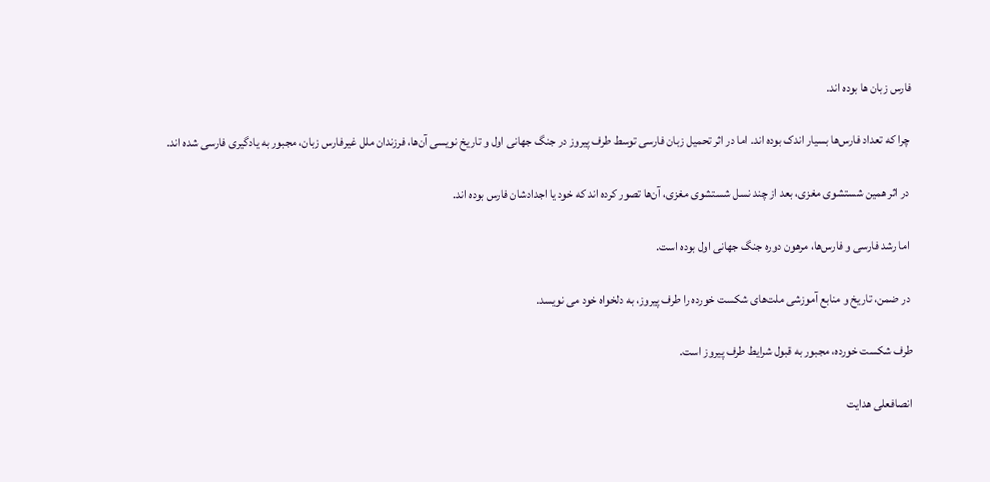فارس زبان ها بوده اند.

 چرا که تعداد فارس‌ها بسیار اندک بوده اند. اما در اثر تحمیل زبان فارسی توسط طرف پیروز در جنگ جهانی اول و تاریخ نویسی آن‌ها، فرزندان ملل غیرفارس زبان، مجبور به یادگیری فارسی شده اند.

 در اثر همین شستشوی مغزی، بعد از چند نسل شستشوی مغزی، آن‌ها تصور کرده اند که خود یا اجدادشان فارس بوده اند.

 اما رشد فارسی و فارس‌ها، مرهون دوره جنگ جهانی اول بوده است.

 در ضمن، تاریخ و منابع آموزشی ملت‌های شکست خورده را طرف پیروز، به دلخواه خود می نویسد.

طرف شکست خورده، مجبور به قبول شرایط طرف پیروز است.

انصافعلی هدایت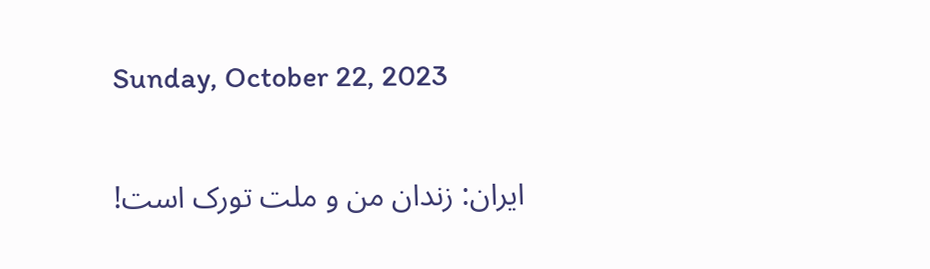Sunday, October 22, 2023

ایران: زندان من و ملت تورک است!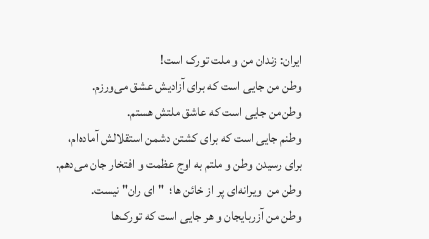ایران: زندان من و ملت تورک است!
وطن من جایی است که برای آزادیش عشق می‌ورزم.
وطن‌من جایی است که عاشق ملتش هستم.
وطنم جایی است که برای کشتن دشمن استقلالش آماده‌ام،
برای رسیدن وطن و ملتم به اوج عظمت و افتخار جان می‌دهم.
وطن من  ویرانه‌ای پر از خائن ها؛  "ای ران" نیست.
وطن من آزربایجان و هر جایی است که تورک‌ها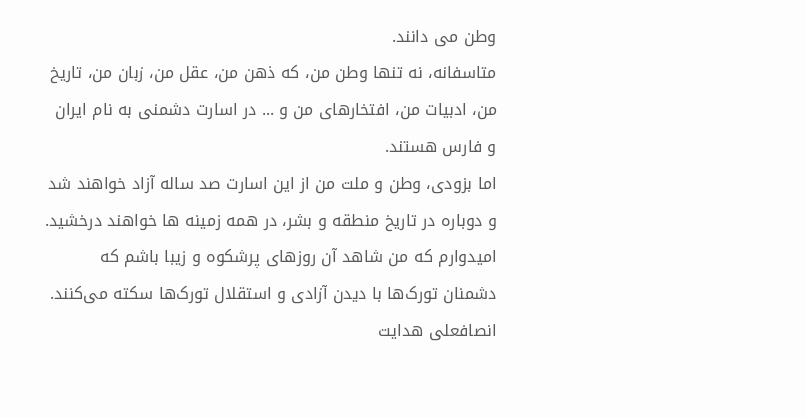وطن می دانند.
متاسفانه، نه تنها وطن من، که ذهن من، عقل من، زبان من، تاریخ من، ادبیات من، افتخارهای من و ... در اسارت دشمنی به نام ایران و فارس هستند.
اما بزودی، وطن و ملت من از این اسارت صد ساله آزاد خواهند شد و دوباره در تاریخ منطقه و بشر، در همه زمینه ها خواهند درخشید.
امیدوارم که من شاهد آن روزهای پرشکوه و زیبا باشم که دشمنان تورک‌ها با دیدن آزادی و استقلال تورک‌ها سکته می‌کنند.
انصافعلی هدایت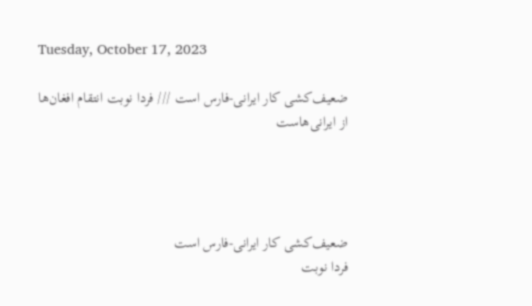Tuesday, October 17, 2023

ضعیف‌کشی کار ایرانی-فارس است /// فردا نوبت انتقام افغان‌ها از ایرانی‌هاست




ضعیف‌کشی کار ایرانی-فارس است
فردا نوبت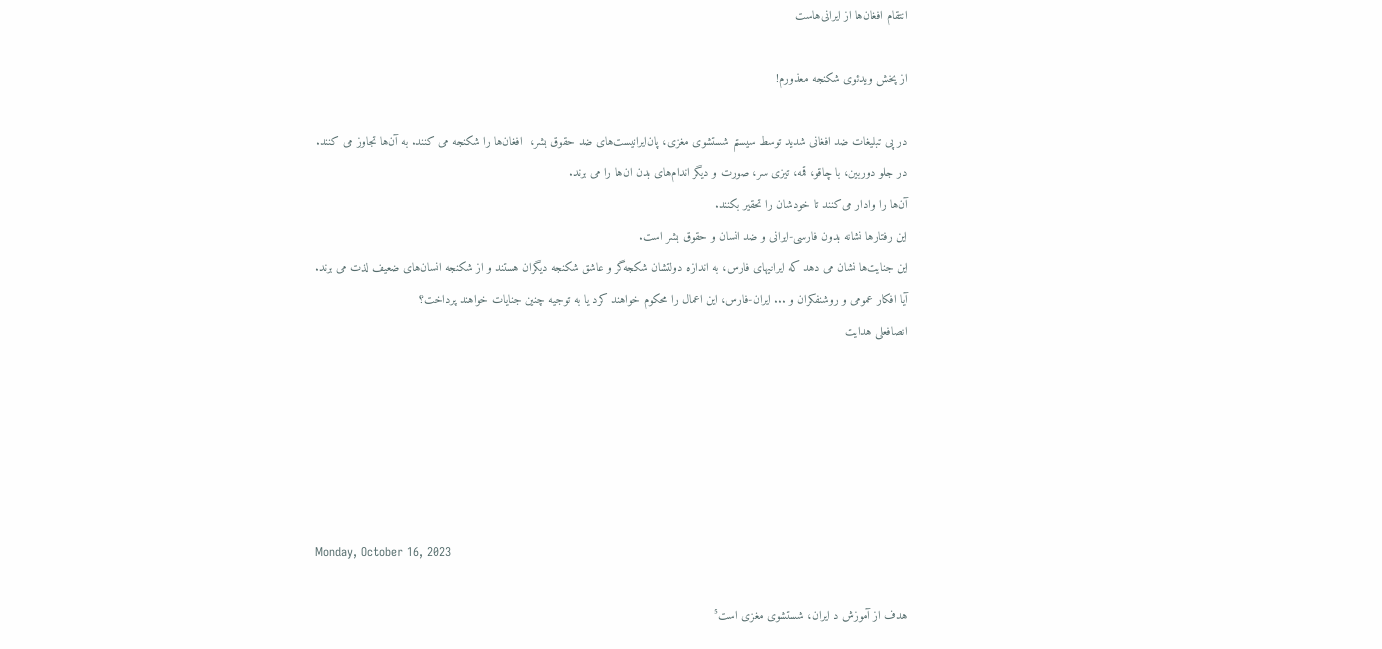انتقام افغان‌ها از ایرانی‌هاست

از پخش ویدئوی شکنجه معذورم!

در پی تبلیغات ضد افغانی شدید توسط سیستم شستشوی مغزی، پان‌ایرانیست‌های ضد حقوق بشر،  افغان‌ها را شکنجه می کنند. به آن‌ها تجاوز می کنند.
در جلو دوربین، با چاقو، قمه، تیزی سر، صورت و دیگر اندام‌های بدن ان‌ها را می برند.
آن‌ها را وادار می‌کنند تا خودشان را تحقیر بکنند.
این رفتارها نشانه بدون فارسی-ایرانی و ضد انسان و حقوق بشر است.
این جنایت‌ها نشان می دهد که ايرانيهای فارس، به اندازه دولتشان شکجه‌گر و عاشق شکنجه دیگران هستند و از شکنجه انسان‌های ضعیف لذت می برند.
آیا افکار عمومی و روشنفکران و ... ایران-فارس، این اعمال را محکوم خواهند کرد یا به توجیه چنین جنایات خواهند پرداخت؟
انصافعلی هدایت






Monday, October 16, 2023

هدف از آموزش د ایران، شستشوی مغزی است⁵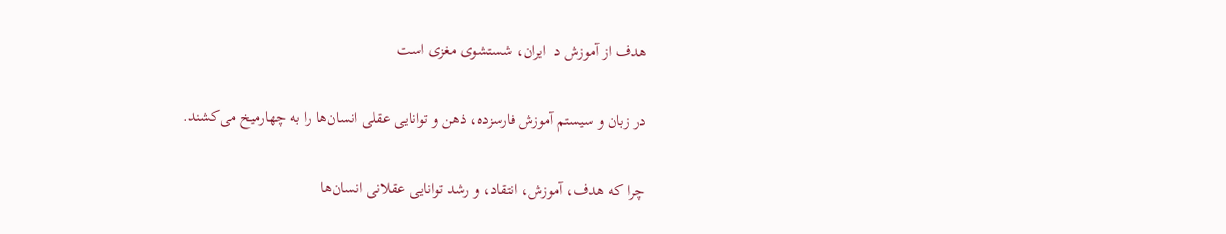هدف از آموزش د  ایران، شستشوی مغزی است

در زبان و سیستم آموزش فارسزده، ذهن و توانایی عقلی انسان‌ها را به چهارمیخ می‌کشند.

چرا که هدف، آموزش، انتقاد، و رشد توانایی عقلانی انسان‌ها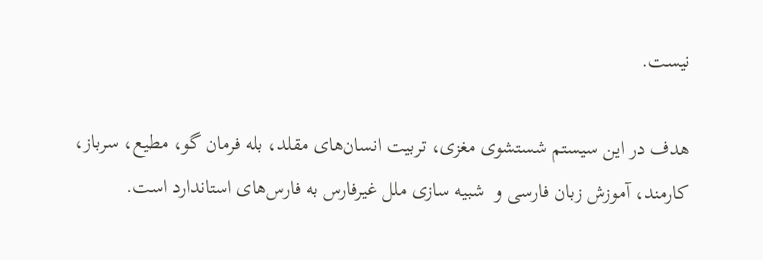نیست.

هدف در این سیستم شستشوی مغزی، تربیت انسان‌های مقلد، بله فرمان گو، مطیع، سرباز، کارمند، آموزش زبان فارسی و  شبیه سازی ملل غیرفارس به فارس‌های استاندارد است.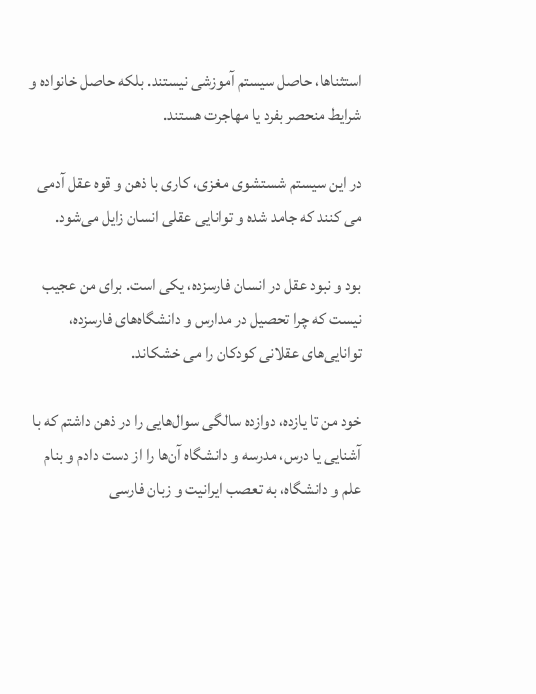استثناها، حاصل سیستم آموزشی نیستند. بلکه حاصل خانواده و شرایط منحصر بفرد یا مهاجرت هستند.

در این سیستم شستشوی مغزی، کاری با ذهن و قوه عقل آدمی می کنند که جامد شده و توانایی عقلی انسان زایل می‌شود.

بود و نبود عقل در انسان فارسزده، یکی است. برای من عجیب نیست که چرا تحصیل در مدارس و دانشگاه‌های فارسزده، توانایی‌های عقلانی کودکان را می خشکاند.

خود من تا یازده، دوازده سالگی سوال‌هایی را در ذهن داشتم که با آشنایی یا درس، مدرسه و دانشگاه آن‌ها را از دست دادم و بنام علم و دانشگاه، به تعصب ایرانیت و زبان فارسی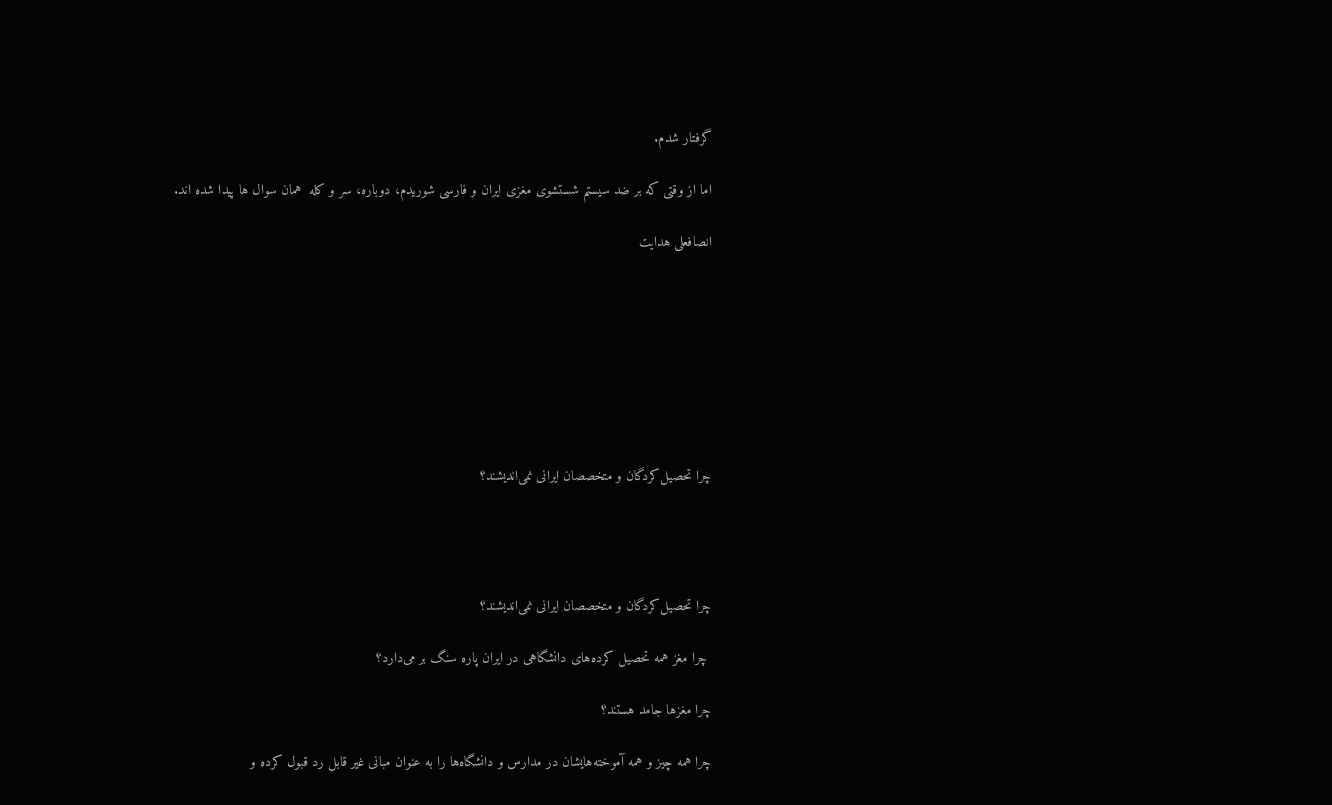گرفتار شدم.

اما از وقتی که بر ضد سیستم شستشوی مغزی ایران و فارسی شوریدم، دوباره، سر و کله  همان سوال ها پیدا شده اند.

انصافعلی هدایت








چرا تحصیل‌کردگان و متخصصان ایرانی نمی‌اندیشند؟




چرا تحصیل‌کردگان و متخصصان ایرانی نمی‌اندیشند؟

 چرا مغز همه تحصیل کرده‌های دانشگاهی در ایران‌ پاره سنگ بر می‌دارد؟

چرا مغزها جامد هستند؟

چرا همه چیز و همه آموخته‌هایشان در مدارس و دانشگاه‌ها را به عنوان مبانی غیر قابل رد قبول کرده و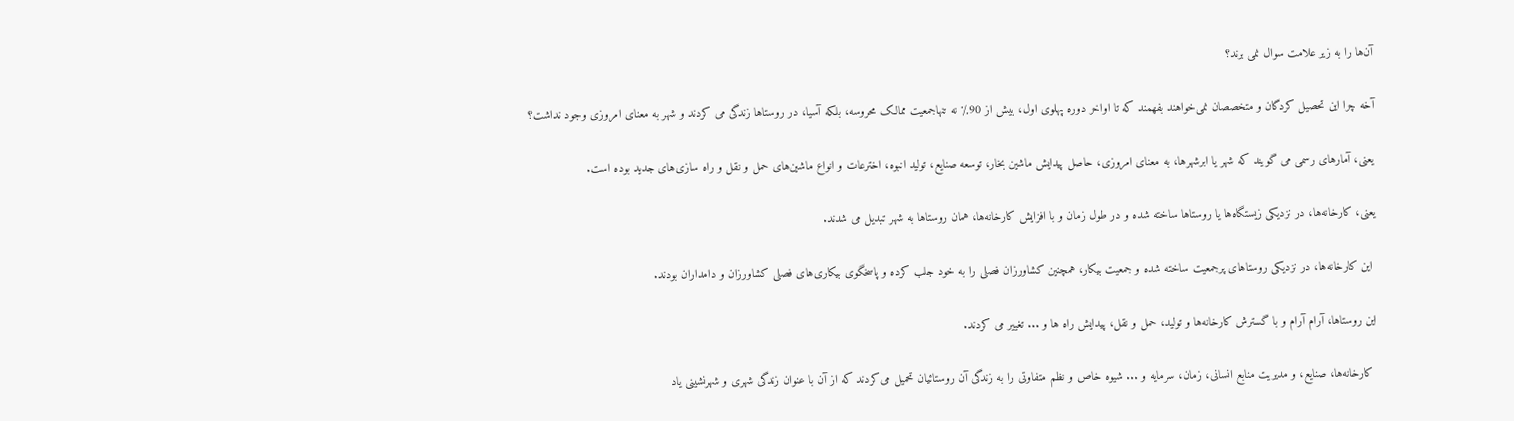آن‌ها را به زیر علامت سوال نمی برند؟

آخه چرا این تحصیل کردگان و متخصصان نمی‌خواهند بفهمند که تا اواخر دوره پهلوی اول، بیش از 90٪ نه تنهاجمعیت ممالک محروسه، بلکه آسیا، در روستاها زندگی می کردند و شهر به معنای امروزی وجود نداشت؟

یعنی، آمارهای رسمی می گویند که شهر یا ابرشهرها، به معنای امروزی، حاصل پیدایش ماشین بخار، توسعه صنایع، تولید انبوه، اخترعات و انواع ماشین‌های حمل و نقل و راه سازی‌های جدید بوده است.

یعنی، کارخانه‌ها، در نزدیکی زیستگاه‌ها یا روستا‌ها ساخته شده و در طول زمان و با افزایش کارخانه‌ها، همان روستاها به شهر تبدیل می شدند.

 این کارخانه‌ها، در نزدیکی روستا‌های پرجمعیت ساخته شده و جمعیت بیکار، همچنین کشاورزان فصلی را به خود جلب کرده و پاسخگوی بیکاری‌های فصلی کشاورزان و دامداران بودند.

این روستاها، آرام آرام و با گسترش کارخانه‌ها و تولید، حمل و نقل، پیدایش راه ها و ... تغییر می کردند‌.

 کارخانه‌ها، صنایع، و مدیریت منابع انسانی، زمان، سرمایه و ... شیوه خاص و نظم متفاوتی را به زندگی آن‌ روستائیان تحمیل می‌کردند که از آن با عنوان زندگی شهری و شهرنشینی یاد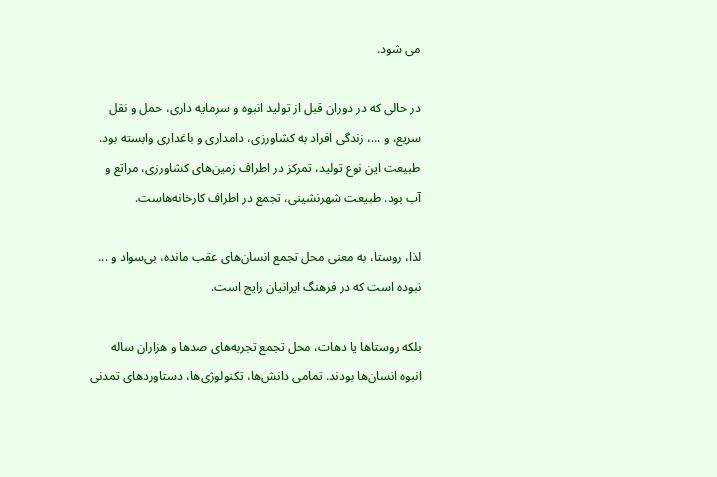می شود.

در حالی که در دوران قبل از تولید انبوه و سرمایه داری، حمل و نقل سریع، و ...، زندگی افراد به کشاورزی، دامداری و باغداری وابسته بود. طبیعت این نوع تولید، تمرکز در اطراف زمین‌های کشاورزی، مراتع و آب بود. طبیعت شهرنشینی، تجمع در اطراف کارخانه‌هاست.

لذا، روستا، به معنی محل تجمع انسان‌های عقب مانده، بی‌سواد و ‌‌... نبوده است که در فرهنگ ایرانیان رایج است.

بلکه روستاها یا دهات، محل تجمع تجربه‌های صدها و هزاران ساله انبوه انسان‌ها بودند. تمامی دانش‌ها، تکنولوژی‌ها، دستاوردهای تمدنی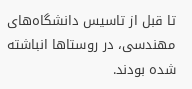تا قبل از تاسیس دانشگاه‌های مهندسی، در روستا‌ها انباشته شده بودند.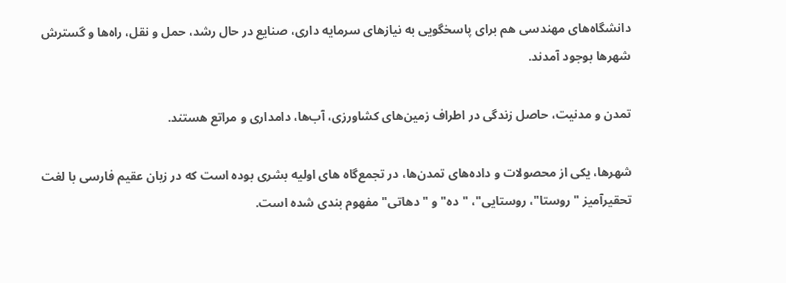دانشگاه‌های مهندسی هم برای پاسخگویی به نیازهای سرمایه داری، صنایع در حال رشد، حمل و نقل، راه‌ها و گسترش شهرها بوجود آمدند.

تمدن و مدنیت، حاصل زندگی در اطراف زمین‌های کشاورزی، آب‌ها، دامداری و مراتع هستند.

شهرها، یکی از محصولات و داده‌های تمدن‌ها، در تجمع‌گاه های اولیه بشری بوده است که در زبان عقیم فارسی با لغت تحقیرآمیز "روستا"، روستایی"، "ده" و "دهاتی" مفهوم بندی شده است.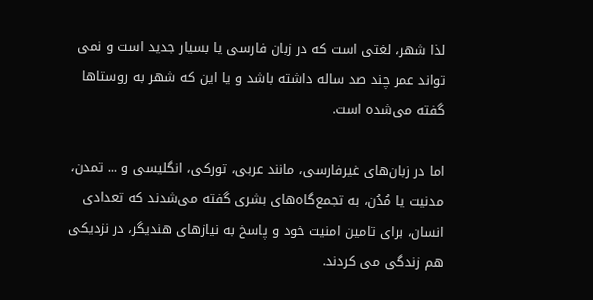لذا شهر، لغتی است که در زبان فارسی یا بسیار جدید است و نمی تواند عمر چند صد ساله داشته باشد و یا این که شهر به روستا‌ها گفته می‌شده است.

اما در زبان‌های غیرفارسی، مانند عربی، تورکی، انگلیسی و ... تمدن، مدنیت یا مُدُن، به تجمع‌گاه‌های بشری گفته می‌شدند که تعدادی انسان، برای تامین امنیت خود و پاسخ به نیازهای هندیگر، در نزدیکی هم زندگی می کردند.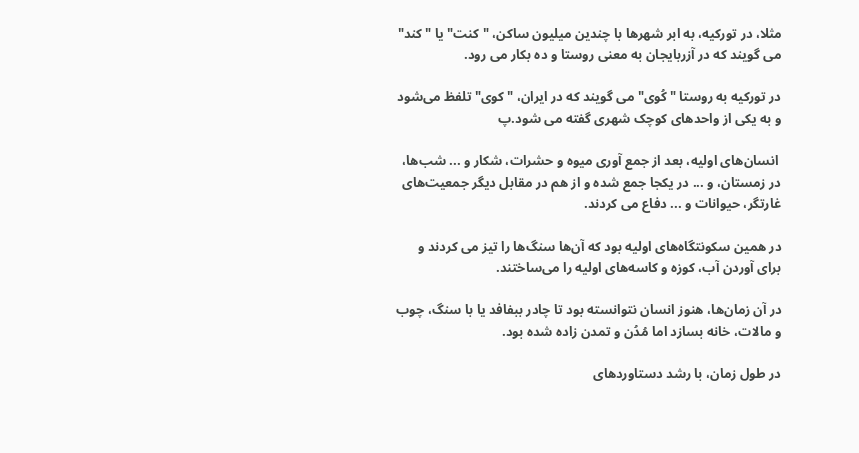مثلا، در تورکیه، به ابر شهرها با چندین میلیون ساکن، "کنت" یا "کند" می گویند که در آزربایجان به معنی روستا و ده بکار می رود.

در تورکیه به روستا "کُوی" می گویند که در ایران، "کوی" تلفظ می‌شود و به یکی از واحدهای کوچک شهری گفته می شود‌.پ

 انسان‌های اولیه، بعد از جمع آوری میوه و حشرات، شکار و ... شب‌ها، در زمستان، و ... در یکجا جمع شده و از هم در مقابل دیگر جمعیت‌های غارتگر، حیوانات و ... دفاع می کردند.

در همین سکونتگاه‌های اولیه بود که آن‌ها سنگ‌ها را تیز می کردند و برای آوردن آب، کوزه و کاسه‌های اولیه را می‌ساختند.

در آن زمان‌ها، هنوز انسان نتوانسته بود تا چادر ببفافد یا با سنگ، چوب و مالات، خانه بسازد اما مُدُن و تمدن زاده شده بود.

در طول زمان، با رشد دستاوردهای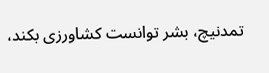تمدنیچ، بشر توانست کشاورزی بکند،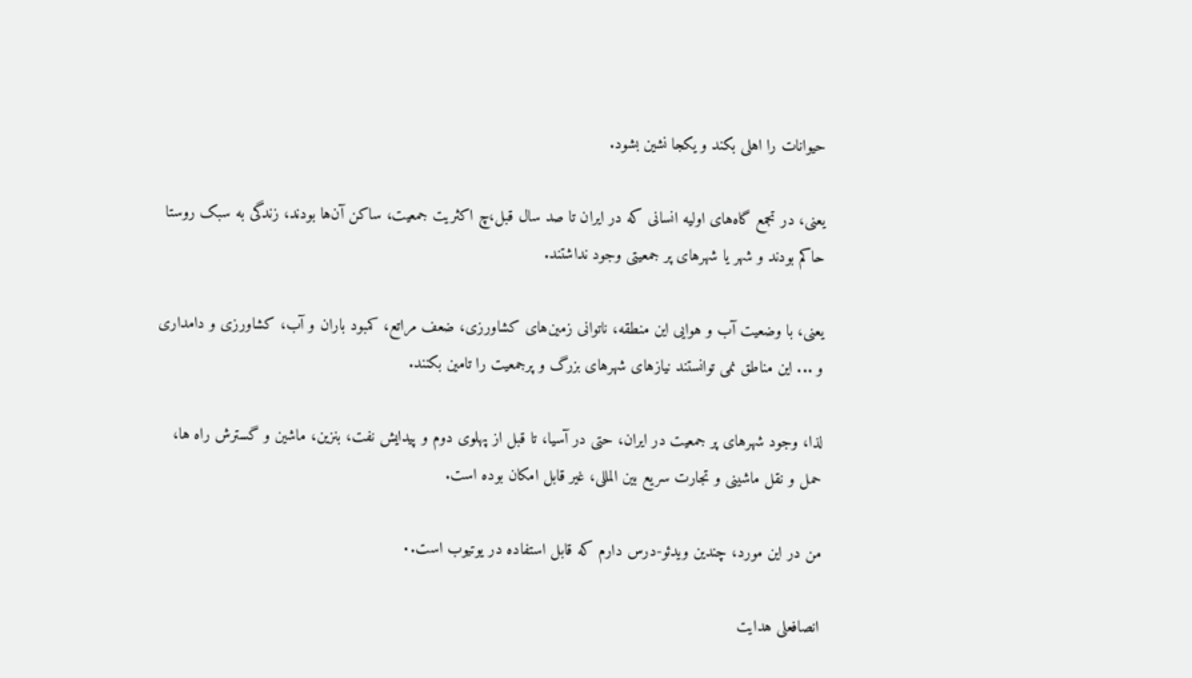حیوانات را اهلی بکند و یکجا نشین بشود.

یعنی، در تجمع گاه‌های اولیه انسانی که در ایران تا صد سال قبل،چ اکثریت جمعیت، ساکن آن‌ها بودند، زندگی به سبک روستا حاکم بودند و شهر یا شهرهای پر جمعیتی وجود نداشتند.

یعنی، با وضعیت آب‌ و هوایی این منطقه، ناتوانی زمین‌های کشاورزی، ضعف مراتع، کمبود باران و آب، کشاورزی و دامداری و ... این مناطق نمی توانستند نیازهای شهرهای بزرگ و پرجمعیت را تامین بکنند.

لذا، وجود شهرهای پر جمعیت در ایران، حتی در آسیا، تا قبل از پهلوی دوم و پیدایش نفت، بنزین، ماشین و گسترش راه ها، حمل و نقل ماشینی و تجارت سریع بین المللی، غیر قابل امکان بوده است.

من در این‌ مورد، چندین ویدئو-درس دارم که قابل استفاده در یوتیوب است.۰

انصافعلی هدایت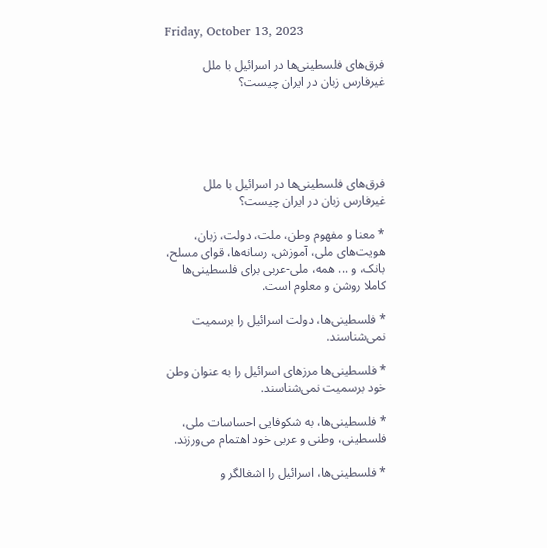Friday, October 13, 2023

فرق‌های فلسطینی‌ها در اسرائیل با ملل غیرفارس زبان در ایران چیست؟





فرق‌های فلسطینی‌ها در اسرائیل با ملل غیرفارس زبان در ایران چیست؟

* معنا و مفهوم وطن، ملت، دولت، زبان، هویت‌های ملی، آموزش‌، رسانه‌ها، قوای مسلح، بانک، و ... همه، ملی-عربی برای فلسطینی‌ها کاملا روشن و معلوم است.

* فلسطینی‌ها، دولت اسرائیل را برسمیت نمی‌شناسند.

* فلسطینی‌ها مرزهای اسرائیل را به عنوان وطن خود برسمیت‌ نمی‌شناسند.

* فلسطینی‌ها، به شکوفایی احساسات ملی، فلسطینی، وطنی و عربی خود اهتمام می‌ورزند.

* فلسطینی‌ها، اسرائیل را اشغالگر و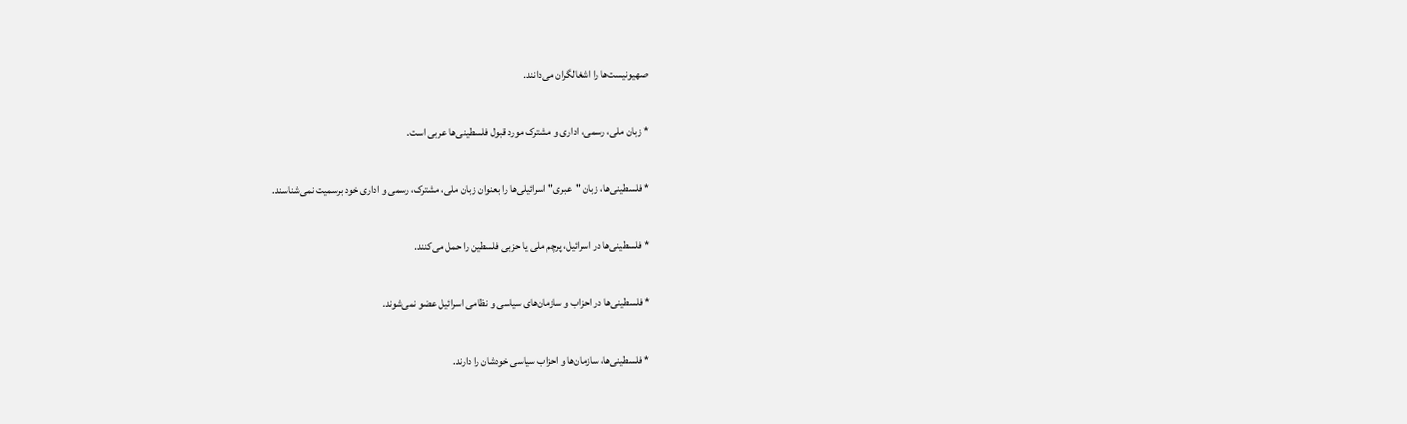صهیونیست‌ها را اشغالگران می‌دانند.

* زبان ملی، رسمی، اداری و مشترک مورد قبول فلسطینی‌ها عربی است.

* فلسطینی‌ها، زبان "عبری" اسرائیلی‌ها را بعنوان زبان ملی، مشترک، رسمی و اداری خود برسمیت نمی‌شناسند.

* فلسطینی‌ها در اسرائیل، پرچم ملی یا حزبی فلسطین را حمل‌ می‌کنند.

* فلسطینی‌ها در احزاب و سازمان‌های سیاسی و نظامی اسرائیل عضو نمی‌شوند.

* فلسطینی‌ها، سازمان‌ها و احزاب سیاسی خودشان را دارند.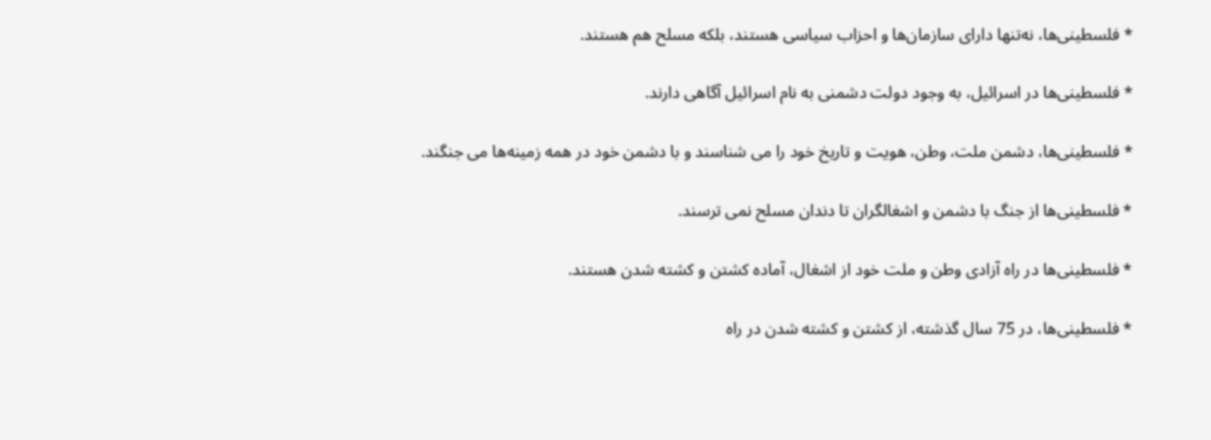* فلسطینی‌ها، نه‌تنها دارای سازمان‌ها و احزاب سیاسی هستند، بلکه مسلح هم هستند.

* فلسطینی‌ها در اسرائیل، به وجود دولت دشمنی به نام اسرائیل آگاهی دارند.

* فلسطینی‌ها، دشمن ملت، وطن، هویت و تاریخ خود را می شناسند و با دشمن خود در همه زمینه‌ها می جنگند.

* فلسطینی‌ها از جنگ با دشمن و اشغالگران تا دندان مسلح نمی ترسند.

* فلسطینی‌ها در راه آزادی وطن و ملت خود از اشغال، آماده کشتن و کشته شدن هستند.

* فلسطینی‌ها، در 75 سال گذشته، از کشتن و کشته شدن در راه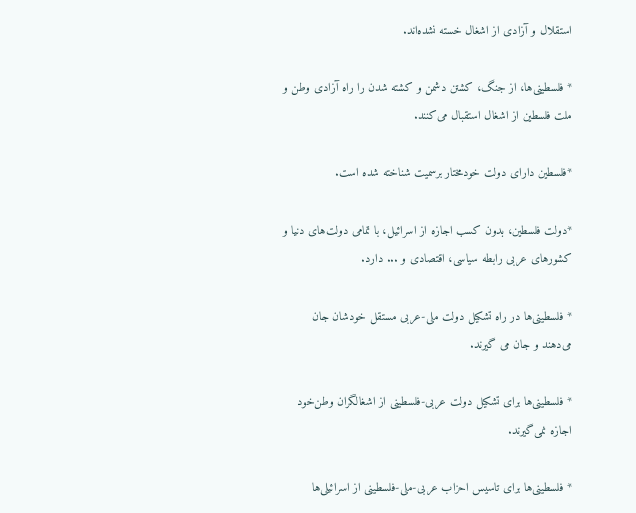استقلال و آزادی از اشغال خسته نشده‌اند.

* فلسطینی‌ها، از جنگ، کشتن دشمن و کشته شدن را راه آزادی وطن و ملت فلسطین از اشغال استقبال می‌کنند.

*فلسطین‌ دارای دولت خودمختار برسمیت شناخته شده است.

*دولت فلسطین، بدون کسب اجازه از اسرائیل، با تمامی دولت‌های دنیا و کشورهای عربی رابطه سیاسی، اقتصادی و ... دارد.

* فلسطینی‌ها در راه تشکیل دولت ملی-عربی مستقل خودشان جان می‌دهند و جان می گیرند.

* فلسطینی‌ها برای تشکیل دولت عربی-فلسطینی از اشغالگران وطن‌خود اجازه نمی‌گیرند.

* فلسطینی‌ها برای تاسیس احزاب عربی-ملی-فلسطینی از اسرائیلی‌ها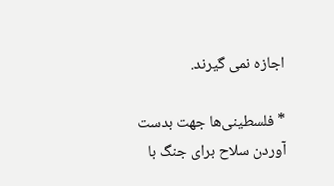اجازه نمی گیرند.

* فلسطینی‌ها جهت بدست آوردن سلاح برای جنگ با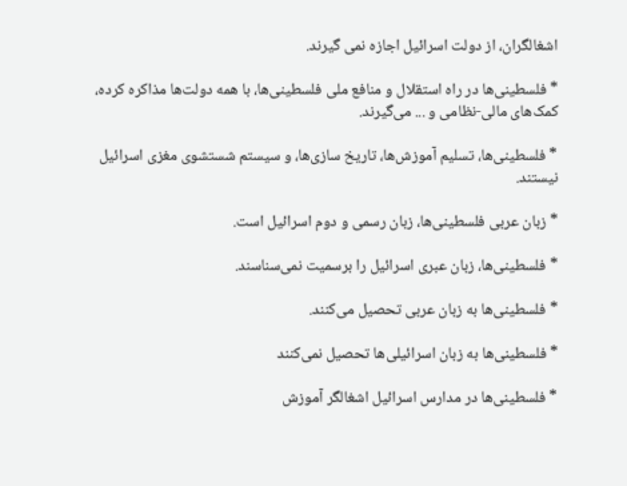اشغالگران، از دولت اسرائیل اجازه نمی گیرند.

* فلسطینی‌ها در راه استقلال و منافع ملی فلسطینی‌ها، با همه دولت‌ها مذاکره کرده، کمک‌های مالی-نظامی و ... می‌گیرند.

* فلسطینی‌ها، تسلیم آموزش‌ها، تاریخ سازی‌ها، و سیستم شستشوی مغزی اسرائیل نیستند.

* زبان عربی فلسطینی‌ها، زبان رسمی و دوم اسرائیل است.

* فلسطینی‌ها، زبان عبری اسرائیل را برسمیت نمی‌سناسند.

* فلسطینی‌ها به زبان عربی تحصیل می‌کنند.

* فلسطینی‌ها به زبان اسرائیلی‌ها تحصیل نمی‌کنند

* فلسطینی‌ها در مدارس اسرائیل اشغالگر آموزش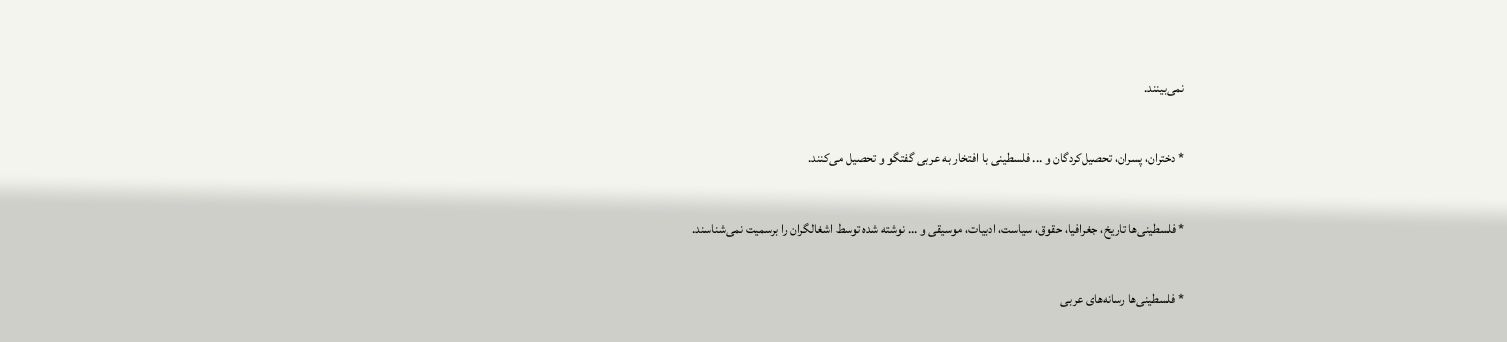نمی‌بینند.

* دختران، پسران، تحصیل‌کردگان و ... فلسطینی با افتخار به عربی گفتگو و تحصیل می‌کنند.

* فلسطینی‌ها تاریخ، جغرافیا، حقوق، سیاست، ادبیات، موسیقی و ... نوشته شده توسط اشغالگران را برسمیت نمی‌شناسند.

* فلسطینی‌ها رسانه‌های عربی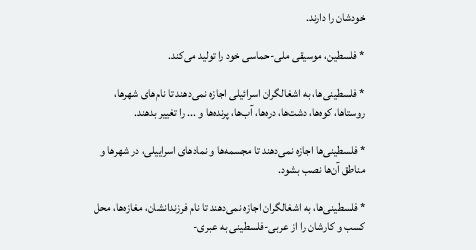خودشان را دارند.

* فلسطین، موسیقی ملی-حماسی خود را تولید می‌کند.

* فلسطینی‌ها، به اشغالگران اسرائیلی اجازه‌ نمی‌دهند تا نام‌های شهرها، روستاها، کوه‌ها، دشت‌ها، دره‌ها، آب‌ها، پرنده‌ها و ‌... را تغییر بدهند.

* فلسطینی‌ها اجازه نمی‌دهند تا مجسمه‌ها و نمادهای اسراییلی، در شهرها و مناطق آن‌ها نصب بشود.

* فلسطینی‌ها، به اشغالگران اجازه‌ نمی‌دهند تا نام‌ فرزندانشان، مغازه‌ها، محل کسب و کارشان را از عربی-فلسطینی به عبری-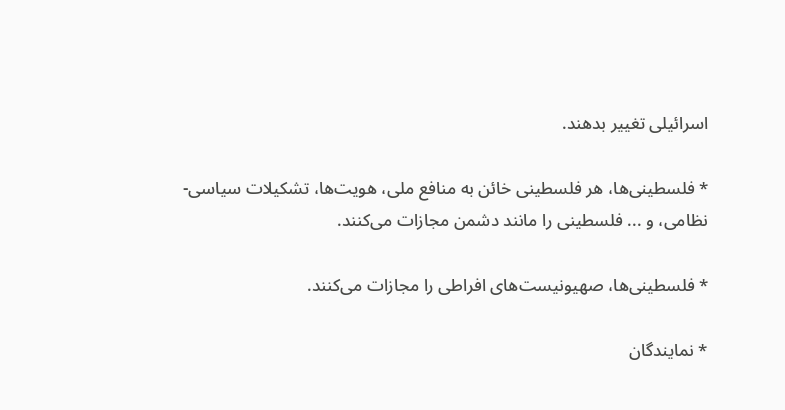اسرائیلی تغییر بدهند.

* فلسطینی‌ها، هر فلسطینی خائن به منافع ملی، هویت‌ها، تشکیلات سیاسی-نظامی، و ... فلسطینی را مانند دشمن مجازات می‌کنند.

* فلسطینی‌ها، صهیونیست‌های افراطی را مجازات می‌کنند.

* نمایندگان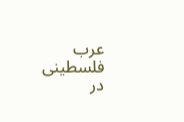عرب فلسطینی در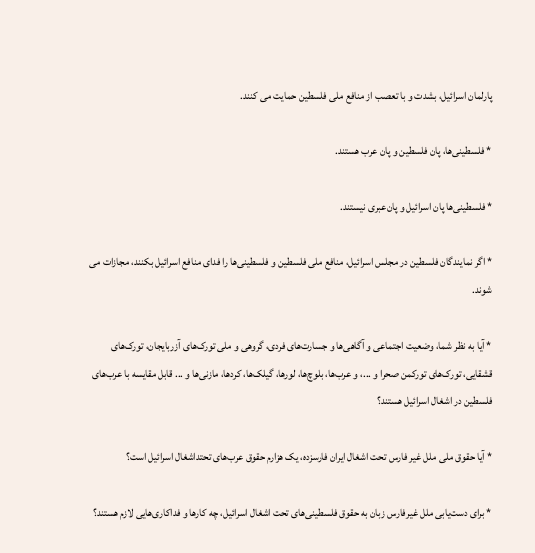پارلمان اسرائیل، بشدت و با تعصب از منافع ملی فلسطین حمایت می کنند.

* فلسطینی‌ها، پان فلسطین و پان عرب هستند.

* فلسطینی‌ها پان اسرائیل و پان‌عبری نیستند.

* اگر نمایندگان فلسطین در مجلس اسرائیل، منافع ملی فلسطین و فلسطینی‌ها را فدای منافع اسرائیل بکنند، مجازات می شوند.

* آیا به نظر شما، وضعیت اجتماعی و آگاهی‌ها و جسارت‌های فردی، گروهی و ملی تورک‌های آزربایجان، تورک‌های قشقایی، تورک‌های تورکمن صحرا و ...، و عرب‌ها، بلوچ‌ها، لورها، گیلک‌ها، کردها، مازنی‌ها و ... قابل مقایسه با عرب‌های فلسطین در اشغال اسرائیل هستند؟

* آیا حقوق ملی ملل غیر فارس تحت اشغال ایران فارسزده، یک هزارم حقوق عرب‌های تحتداشغال اسرائیل است؟

* برای دست‌یابی ملل غیرفارس زبان به حقوق فلسطینی‌های تحت اشغال اسرائیل، چه کارها و فداکاری‌هایی لازم هستند؟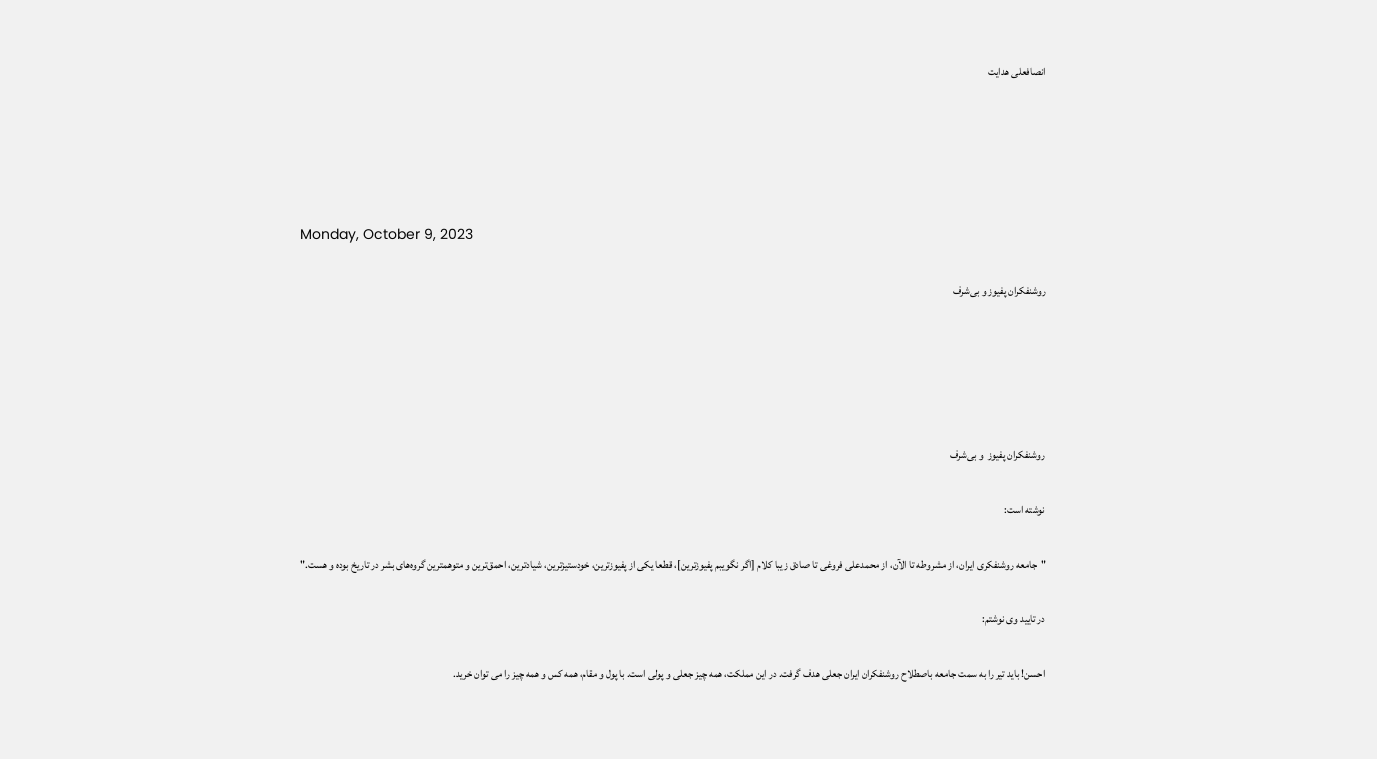انصافعلی هدایت





Monday, October 9, 2023

روشنفکران پفیوز و بی‌شرف





روشنفکران پفیوز  و بی‌شرف

نوشته است:

"جامعه روشنفکری ایران، از مشروطه تا الآن، از محمدعلی فروغی تا صادق زیبا کلام [اگر نگویبم پفیوزترین]، قطعا یکی از پفیوزترین، خودستیزترین، شیادترین، احمق‌ترین و متوهمترین گروه‌های بشر در تاریخ بوده و هست."

در تایید وی نوشتم:

احسن! باید تیر را به سمت جامعه باصطلاح روشنفکران ایران‌ جعلی هدف گرفت. در این مملکت، همه چیز جعلی و پولی است. با پول و مقام، همه کس و همه چیز را می توان خرید.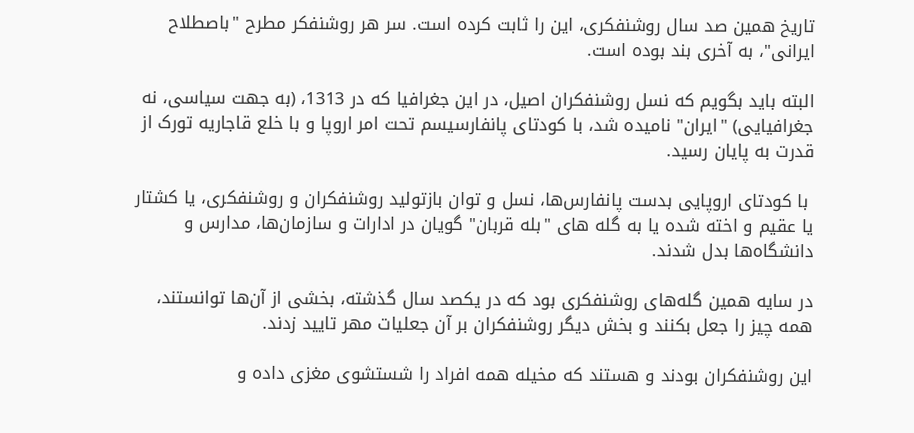تاریخ همین صد سال روشنفکری، این را ثابت کرده است. سر هر روشنفکر مطرح "باصطلاح ایرانی"، به آخری بند بوده است.

البته باید بگویم که نسل روشنفکران اصیل، در این جغرافیا که در 1313، (به جهت سیاسی، نه جغرافیایی) "ایران" نامیده شد، با کودتای پانفارسیسم تحت امر اروپا و با خلع قاجاریه تورک از قدرت به پایان رسید‌.

 با کودتای اروپایی بدست پانفارس‌ها، نسل و توان بازتولید روشنفکران و روشنفکری، یا کشتار یا عقیم و اخته شده یا به گله های "بله قربان" گویان در ادارات و سازمان‌ها، مدارس و دانشگاه‌ها بدل شدند.

در سایه همین‌ گله‌های روشنفکری بود که در یکصد سال گذشته، بخشی از آن‌ها توانستند، همه چیز را جعل بکنند و بخش دیگر روشنفکران بر آن جعلیات مهر تایید زدند.

این روشنفکران بودند و هستند که مخیله همه افراد را شستشوی مغزی داده و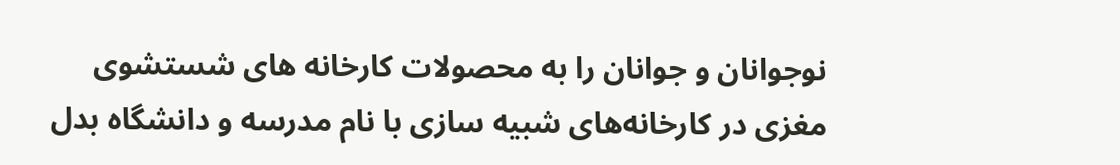نوجوانان و جوانان را به محصولات کارخانه های شستشوی مغزی در کارخانه‌های شبیه سازی با نام مدرسه و دانشگاه‌ بدل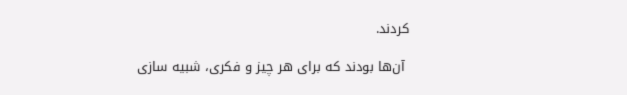کردند.

 آن‌ها بودند که برای هر چیز و فکری، شبیه سازی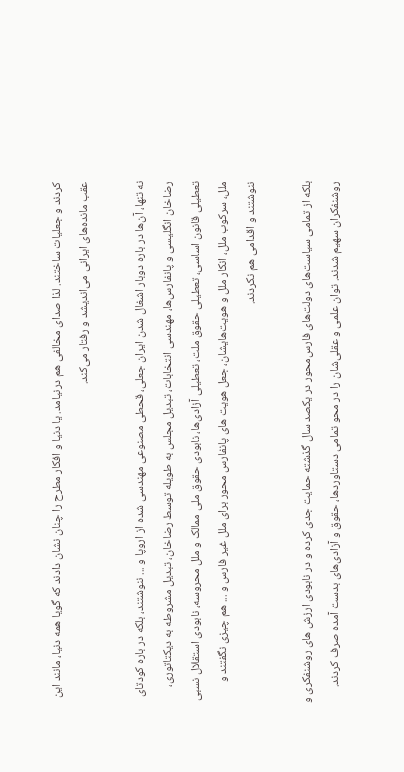کردند و جعلیات ساختند. لذا صدای مخالفی هم درنیامد. یا دنیا و افکار مطرح را چنان نشان دادند که گویا همه دنیا، مانند این عقب مانده‌های ایرانی می‌اندیشد و رفتار می‌کند.

نه تنها، آن‌ها در باره دوبار اشغال شدن ایران جعلی، قحطی مصنوعی مهندسی شده از اروپا و ... ننوشتند، بلکه در باره کودتای رضاخان انگلیسی و پانفارس‌ها، مهندسی انتخابات، تبدیل مجلس به طویله توسط رضاخان، تبدیل مشروطه به دیکتاتوری، تعطیلی قانون اساسی، تعطیلی حقوق ملت، تعطیلی آزادی‌ها، نابودی حقوق ملی ممالک و ملل محروسه، نابودی استقلال نسبی ملل، سرکوب ملل، انکار ملل و هویت‌هایشان، جعل هویت های پانفارس محور برای ملل غیر فارس و ... هم چیزی نگفتند و ننوشتند و اقدامی هم نکردند.

بلکه از تمامی سیاست‌های دولت‌های فارس‌محور در یکصد سال گذشته حمایت جدی کرده و در نابودی ارزش های روشنفکری و روشنفکران سهیم شدند. توان علمی و عقلی‌شان را در محو تمامی دستاوردها، حقوق و آزادی‌های بدست آمده صرف کردند.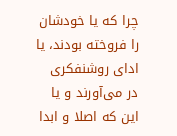چرا که یا خودشان را فروخته بودند، یا ادای روشنفکری در می‌آورند و یا این که اصلا و ابدا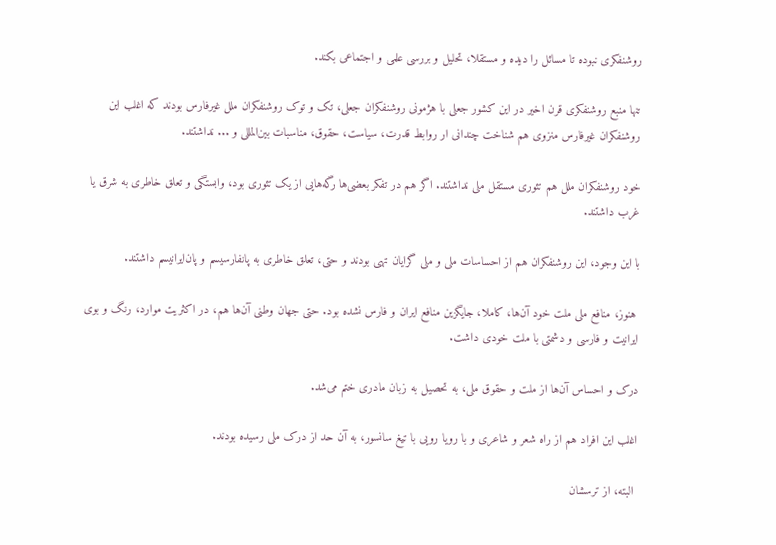روشنفکری نبوده تا مسائل را دیده و مستقلا، تحلیل و بررسی علمی و اجتماعی بکند.

تنها منبع روشنفکری قرن اخیر در این کشور جعلی با هژمونی روشنفکران جعلی، تک و توک روشنفکران ملل غیرفارس بودند که اغلب این‌ روشنفکران غیرفارس منزوی هم شناخت چندانی ار روابط قدرت، سیاست، حقوق، مناسبات بین‌المللی و ... نداشتند.

خود روشنفکران ملل هم تئوری مستقل ملی نداشتند. اگر هم در تفکر بعضی‌ها رگه‌هایی از یک تئوری بود، وابستگی و تعلق خاطری به شرق یا غرب داشتند.

با این وجود، این روشنفکران هم از احساسات ملی و ملی گرایان تهی بودند و حتی، تعلق خاطری به پانفارسیسم و پان‌ایرانیسم داشتند.

 هنوز، منافع ملی ملت خود آن‌ها، کاملا، جایگزین منافع ایران و فارس نشده بود. حتی جهان وطنی آن‌ها هم، در اکثریت موارد، رنگ و بوی ایرانیت و فارسی و دشمتی با ملت خودی داشت.

درک و احساس آن‌ها از ملت و حقوق ملی، به تحصیل به زبان مادری ختم می‌شد.

اغلب این افراد هم از راه شعر و شاعری و با رویا رویی با تیغ سانسور، به آن حد از درک ملی رسیده بودند.

 البته، از ترسشان‌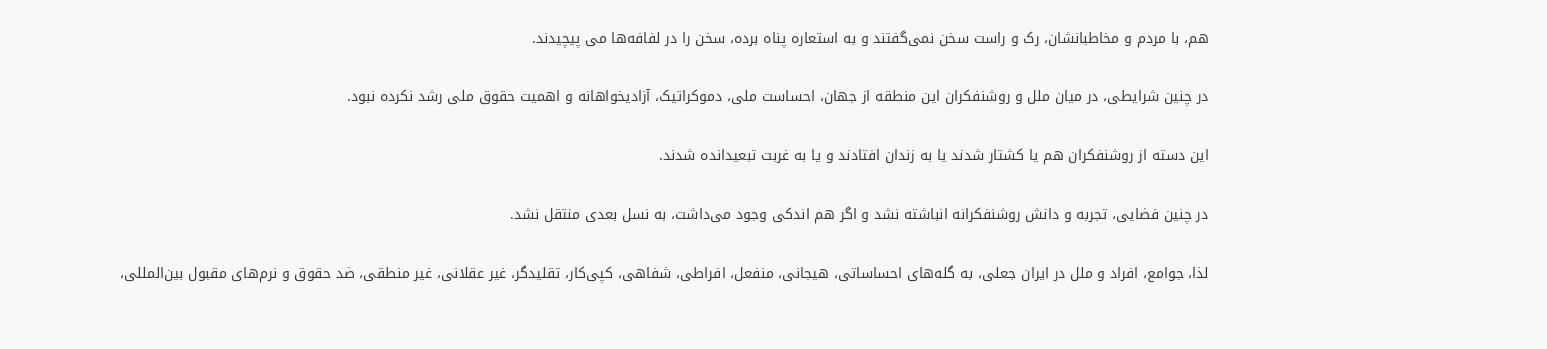هم، با مردم و مخاطبانشان، رک و راست سخن نمی‌گفتند و به استعاره پناه برده، سخن را در لفافه‌ها می پیچیدند.

در چنین شرایطی، در میان ملل و روشنفکران این منطقه از جهان، احساست ملی، دموکراتیک، آزادیخواهانه و اهمیت حقوق ملی رشد نکرده نبود.

این دسته از روشنفکران هم یا کشتار شدند یا به زندان افتادند و یا به غربت تبعیدانده‌ شدند.

در چنین فضایی، تجربه و دانش روشنفکرانه انباشته نشد و اگر هم اندکی وجود می‌داشت، به نسل بعدی منتقل نشد.

لذا، جوامع، افراد و ملل در ایران جعلی، به گله‌های احساساتی، هیجانی، منفعل، افراطی، شفاهی، کپی‌کار، تقلیدگر، غیر عقلانی، غیر منطقی، ضد حقوق و نرم‌های مقبول بین‌المللی،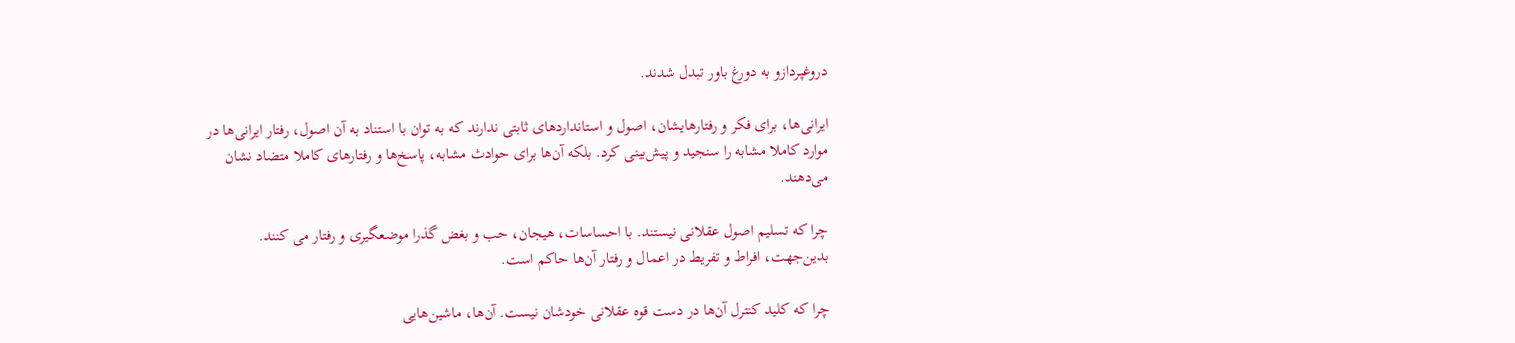دروغپردازو به دورغ باور تبدل شدند.

ایرانی‌ها، برای فکر و رفتارهایشان، اصول و استانداردهای ثابتی ندارند که به توان با استناد به آن اصول، رفتار ایرانی‌ها در موارد کاملا مشابه را سنجید و پیش‌بینی کرد. بلکه آن‌ها برای حوادث مشابه، پاسخ‌ها و رفتارهای کاملا متضاد نشان می‌دهند.

چرا که تسلیم اصول عقلانی نیستند. با احساسات، هیجان، حب و بغض گذرا موضعگیری و رفتار می کنند. بدین‌جهت، افراط و تفریط در اعمال و رفتار آن‌ها حاکم است.

چرا که کلید کنترل آن‌ها در دست قوه عقلانی خودشان نیست. آن‌ها، ماشین‌هایی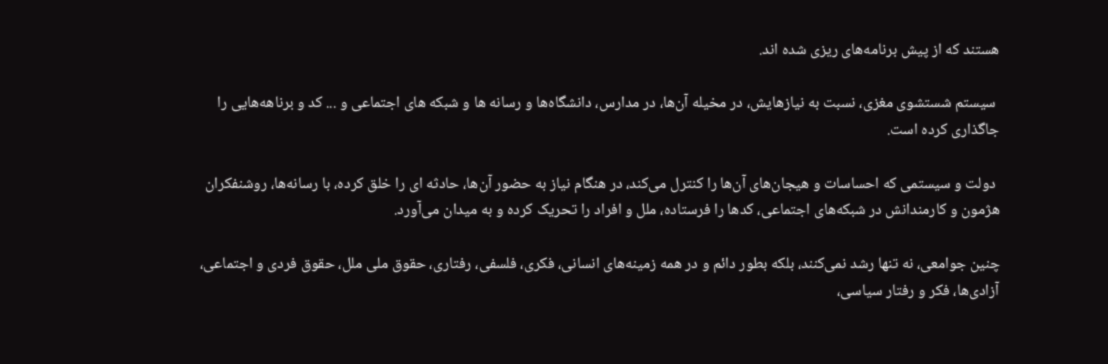هستند که از پیش برنامه‌های ریزی شده اند.

 سیستم شستشوی مغزی، نسبت به نیازهایش، در مخیله آن‌ها، در مدارس، دانشگاه‌ها و رسانه ها و شبکه های اجتماعی و ... کد و برناهه‌هایی را جاگذاری کرده است.

 دولت و سیستمی که احساسات و هیجان‌های آن‌ها را کنترل می‌کند، در هنگام نیاز به حضور آن‌ها، حادثه ای را خلق‌ کرده، با رسانه‌ها، روشنفکران هژمون و کارمندانش در شبکه‌های اجتماعی، کدها را فرستاده، ملل و افراد را تحریک کرده و به میدان می‌آورد.

چنین جوامعی، نه تنها رشد نمی‌کنند، بلکه بطور دائم و در همه زمینه‌های انسانی، فکری، فلسفی، رفتاری، حقوق ملی ملل، حقوق فردی و اجتماعی، آزادی‌ها، فکر و رفتار سیاسی،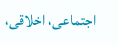اجتماعی، اخلاقی،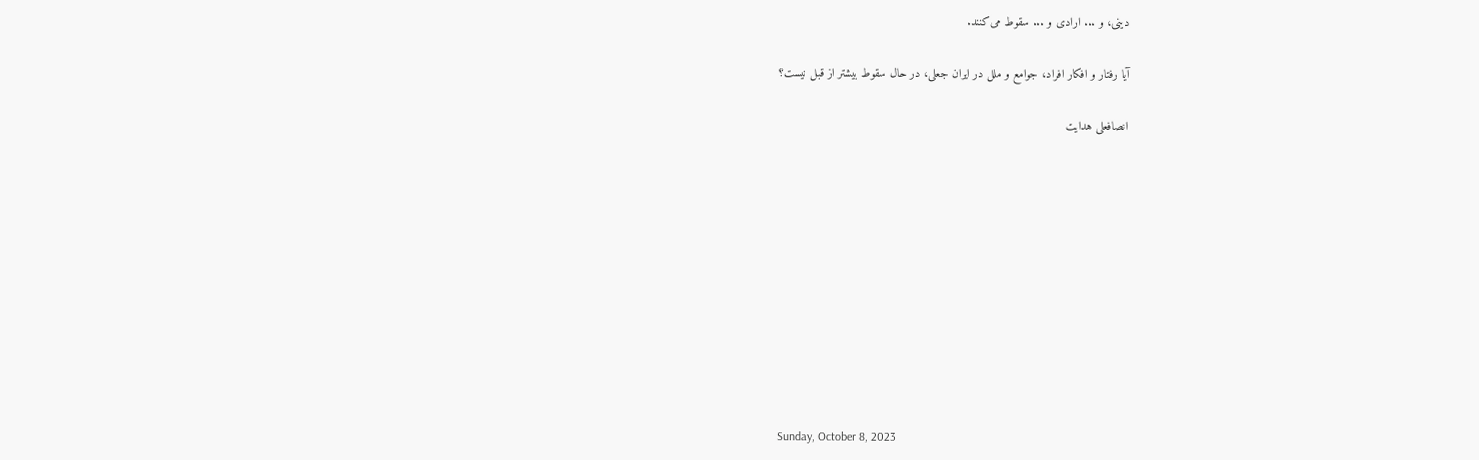دینی، و ... ارادی و ‌‌‌... سقوط می‌کنند.

آیا رفتار و افکار افراد، جوامع و ملل در ایران جعلی، در حال سقوط بیشتر از قبل نیست؟

انصافعلی هدایت











Sunday, October 8, 2023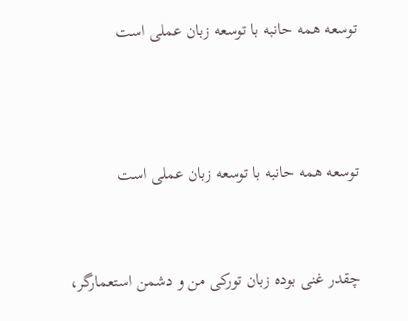توسعه همه حانبه با توسعه زبان عملی است



توسعه همه حانبه با توسعه زبان عملی است


چقدر غنی بوده زبان تورکی من و دشمن استعمارگر،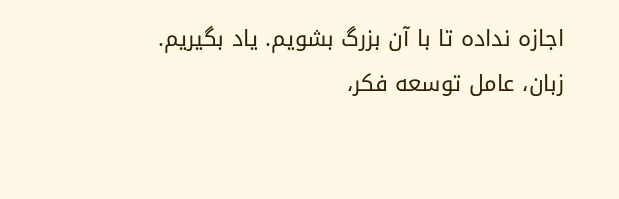اجازه نداده تا با آن بزرگ بشویم. یاد بگیریم.
زبان، عامل توسعه فکر،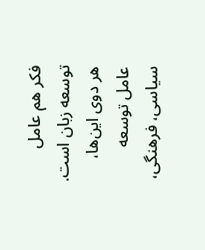فکر هم عامل توسعه زبان است.
هر دوی این‌ها، عامل توسعه سیاسی، فرهنگی،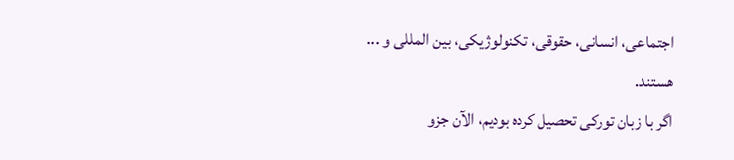اجتماعی، انسانی، حقوقی، تکنولوژیکی، بین المللی و ... هستند.
اگر با زبان تورکی تحصیل کرده بودیم، الآن جزو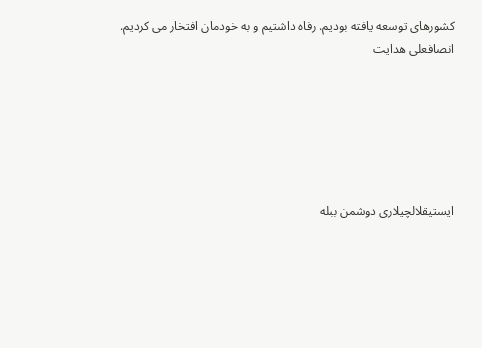کشورهای توسعه یافته بودیم. رفاه داشتیم و به خودمان افتخار می کردیم.
انصافعلی هدایت






ایستیقلالچیلاری دوشمن ببله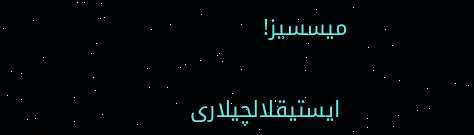میسسیز!

 ایستیقلالچیلاری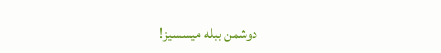دوشمن ببله میسسیز!